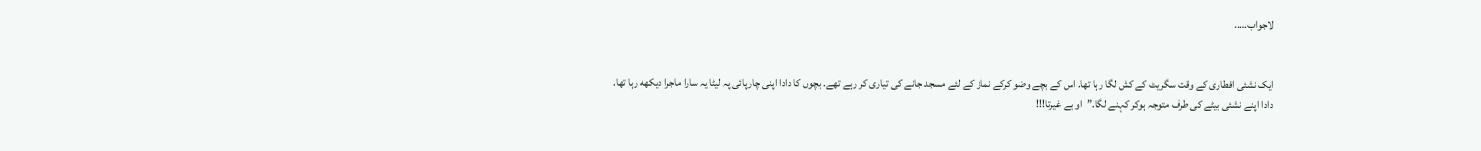لاجواب…..


ایک نشئی افطاری کے وقت سگریٹ کے کش لگا رہا تها. اس کے بچے وضو کرکے نماز کے لئے مسجد جانے کی تیاری کر رہے تهے. بچوں کا دادا اپنی چارپائی پہ لیٹا یہ سارا ماجرا دیکهه رہا تها.
دادا اپنے نشئی بیٹے کی طرف متوجہ ہوکر کہنے لگا.”او بے غیرتا!!!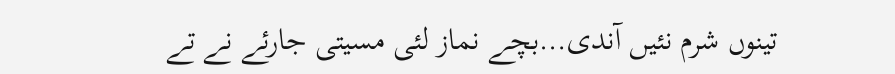تینوں شرم نئیں آندی…بچے نماز لئی مسیتی جارئے نے تے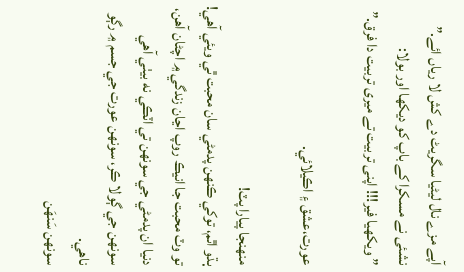آپے مزے نال لیٹیا سگریٹ دے کش لا ریاں ائے.”
نشئی نے مسکرا کے باپ کو دیکها اور بولا:
” ویکهیا فیر!!! اپنی تربیت تے میری تربیت دا فرق.”

عورت،عشق ۽ اڪيلائي.

منهنجا پيارا پٽ!
ٻڌو اٿم، توکي ڪنهن پدمڻي سان محبت ٿي ويئي آهي!
تو وٽ محبت جا انيڪ روپ اڃان زندگي ۾ اچڻان آهن، دنيا ان پدمڻي جي سونهن تي اٽڪي نه بيٺي آهي سونهن جي ڳولا ڪر، سونهن عورت جي جسم ۾ رڳو ناهي.
سونهن سَنهَن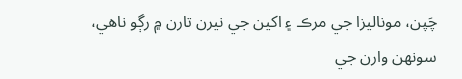چَپن، موناليزا جي مرڪ ۽ اکين جي نيرن تارن ۾ رڳو ناهي، سونهن وارن جي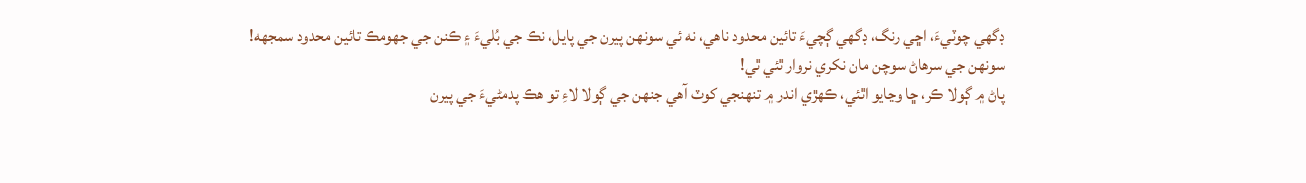ڊگهي چوٽيءَ، اڇي رنگ، ڊگهي ڳچيءَ تائين محدود ناهي، نه ئي سونهن پيرن جي پايل، نڪ جي بُليءَ ۽ ڪنن جي جهومڪ تائين محدود سمجهه!
سونهن جي سرهاڻ سوچن مان نکري نروار ٿئي ٿي!
پاڻ ۾ ڳولا ڪر، ڇا وڃايو اٿئي، ڪهڙي اندر ۾ تنهنجي کوٽ آهي جنهن جي ڳولا لاءِ تو هڪ پدمڻيءَ جي پيرن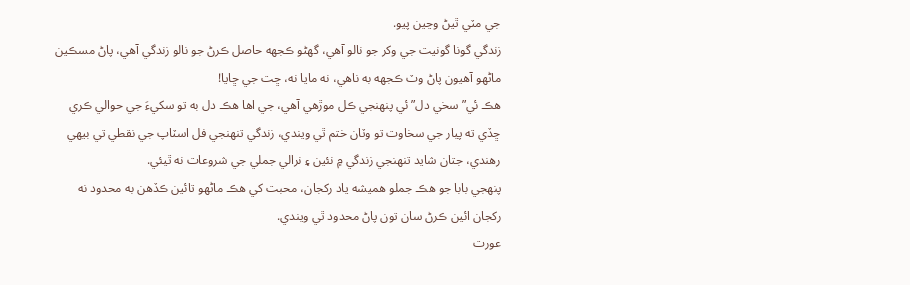جي مٽي ٿيڻ وڃين پيو.
زندگي گونا گونيت جي وکر جو نالو آهي، گهڻو ڪجهه حاصل ڪرڻ جو نالو زندگي آهي، پاڻ مسڪين ماڻهو آهيون پاڻ وٽ ڪجهه به ناهي، نه مايا نه، ڇت جي ڇايا!
هڪ ئي” سخي دل” ئي پنهنجي ڪل موڙهي آهي، جي اها هڪ دل به تو سکيءَ جي حوالي ڪري ڇڏي ته پيار جي سخاوت تو وٽان ختم ٿي ويندي، زندگي تنهنجي فل اسٽاپ جي نقطي تي بيهي رهندي، جتان شايد تنهنجي زندگي ۾ نئين ۽ نرالي جملي جي شروعات نه ٿيئي.
پنهجي بابا جو هڪ جملو هميشه ياد رکجان، محبت کي هڪ ماڻهو تائين ڪڏهن به محدود نه رکجان ائين ڪرڻ سان تون پاڻ محدود ٿي ويندي.
عورت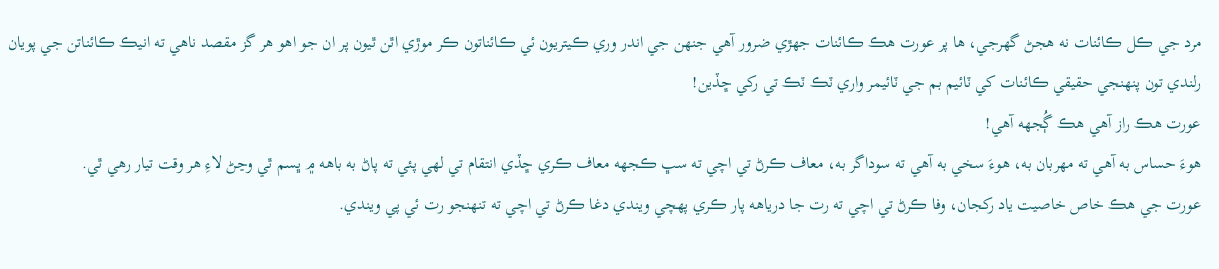مرد جي ڪل ڪائنات نه هجڻ گهرجي، ها پر عورت هڪ ڪائنات جهڙي ضرور آهي جنهن جي اندر وري ڪيتريون ئي ڪائناتون ڪر موڙي اٿن ٿيون پر ان جو اهو هر گز مقصد ناهي ته انيڪ ڪائناتن جي پويان رلندي تون پنهنجي حقيقي ڪائنات کي ٽائيم بم جي ٽائيمر واري ٽڪ ٽڪ تي رکي ڇڏين!
عورت هڪ راز آهي هڪ ڳُجهه آهي!
هوءَ حساس به آهي ته مهربان به، هوءَ سخي به آهي ته سوداگر به، معاف ڪرڻ تي اچي ته سڀ ڪجهه معاف ڪري ڇڏي انتقام تي لهي پئي ته پاڻ به باهه ۾ ڀسم ٿي وڃڻ لاءِ هر وقت تيار رهي ٿي.
عورت جي هڪ خاص خاصيت ياد رکجان، وفا ڪرڻ تي اچي ته رت جا درياهه پار ڪري پهچي ويندي دغا ڪرڻ تي اچي ته تنهنجو رت ئي پي ويندي.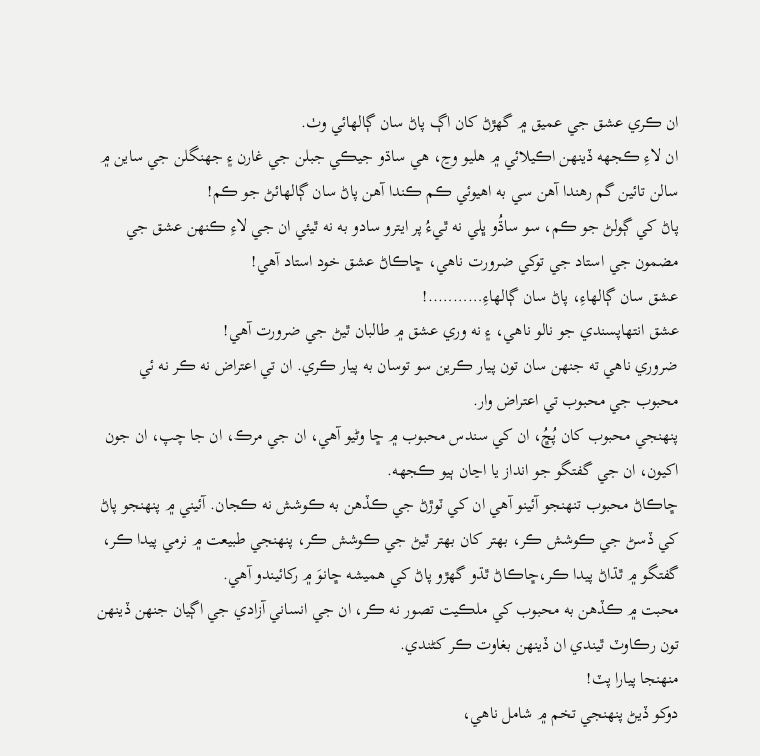ان ڪري عشق جي عميق ۾ گهڙڻ کان اڳ پاڻ سان ڳالهائي وٺ.
ان لاءِ ڪجهه ڏينهن اڪيلائي ۾ هليو وڃ، هي ساڌو جيڪي جبلن جي غارن ۽ جهنگلن جي ساين ۾ سالن تائين گم رهندا آهن سي به اهيوئي ڪم ڪندا آهن پاڻ سان ڳالهائڻ جو ڪم!
پاڻ کي ڳولڻ جو ڪم، سو ساڌُو ڀلي نه ٿيءُ پر ايترو سادو به نه ٿيئي ان جي لاءِ ڪنهن عشق جي مضمون جي استاد جي توکي ضرورت ناهي، ڇاڪاڻ عشق خود استاد آهي!
عشق سان ڳالهاءِ، پاڻ سان ڳالھاءِ………..!
عشق انتهاپسندي جو نالو ناهي، ۽ نه وري عشق ۾ طالبان ٿيڻ جي ضرورت آهي!
ضروري ناهي ته جنهن سان تون پيار ڪرين سو توسان به پيار ڪري. ان تي اعتراض نه ڪر نه ئي محبوب جي محبوب تي اعتراض وار.
پنهنجي محبوب کان پُڇُ، ان کي سندس محبوب ۾ ڇا وڻيو آهي، ان جي مرڪ، ان جا چپ، ان جون اکيون، ان جي گفتگو جو انداز يا اڃان ٻيو ڪجهه.
ڇاڪاڻ محبوب تنهنجو آئينو آهي ان کي ٽوڙڻ جي ڪڏهن به ڪوشش نه ڪجان. آئيني ۾ پنهنجو پاڻ کي ڏسڻ جي ڪوشش ڪر، بهتر کان بهتر ٿيڻ جي ڪوشش ڪر، پنهنجي طبيعت ۾ نرمي پيدا ڪر، گفتگو ۾ ٿڌاڻ پيدا ڪر،ڇاڪاڻ ٿڌو گهڙو پاڻ کي هميشه ڇانوَ ۾ رکائيندو آهي.
محبت ۾ ڪڏهن به محبوب کي ملڪيت تصور نه ڪر، ان جي انساني آزادي جي اڳيان جنهن ڏينهن تون رڪاوٽ ٿيندي ان ڏينهن بغاوت ڪر کڻندي.
منهنجا پيارا پٽ!
دوکو ڏيڻ پنهنجي تخم ۾ شامل ناهي،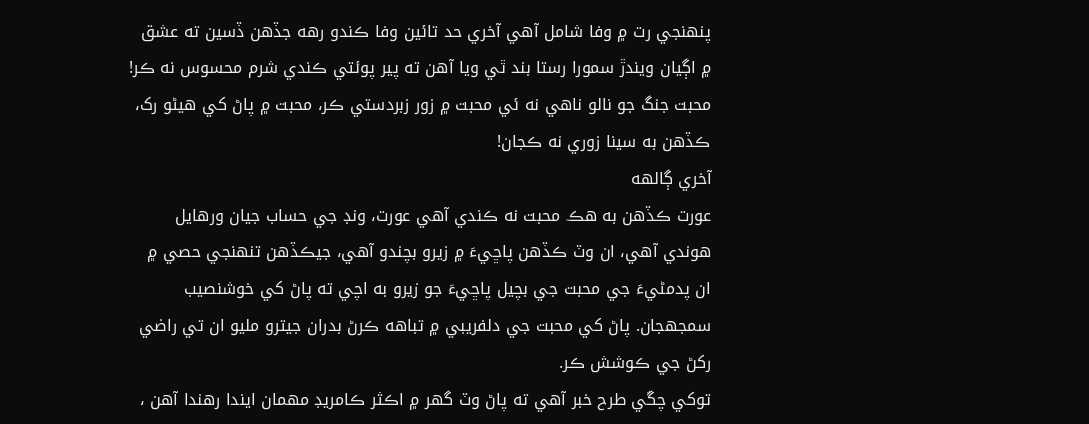پنهنجي رت ۾ وفا شامل آهي آخري حد تائين وفا ڪندو رهه جڏهن ڏسين ته عشق ۾ اڳيان ويندڙ سمورا رستا بند ٿي ويا آهن ته پير پوئتي ڪندي شرم محسوس نه ڪر!
محبت جنگ جو نالو ناهي نه ئي محبت ۾ زور زبردستي ڪر، محبت ۾ پاڻ کي هيڻو رک، ڪڏهن به سينا زوري نه ڪجان!
آخري ڳالهه
عورت ڪڏهن به هڪ محبت نه ڪندي آهي عورت، ونڊ جي حساب جيان ورهايل هوندي آهي، ان وٽ ڪڏهن پاڇيءَ ۾ زيرو بچندو آهي، جيڪڏهن تنهنجي حصي ۾ ان پدمڻيءَ جي محبت جي بچيل پاڇيءَ جو زيرو به اچي ته پاڻ کي خوشنصيب سمجهجان. پاڻ کي محبت جي دلفريبي ۾ تباهه ڪرڻ بدران جيترو مليو ان تي راضي رکڻ جي ڪوشش ڪر.
توکي چڱي طرح خبر آهي ته پاڻ وٽ گهر ۾ اڪثر ڪامريڊ مهمان ايندا رهندا آهن ،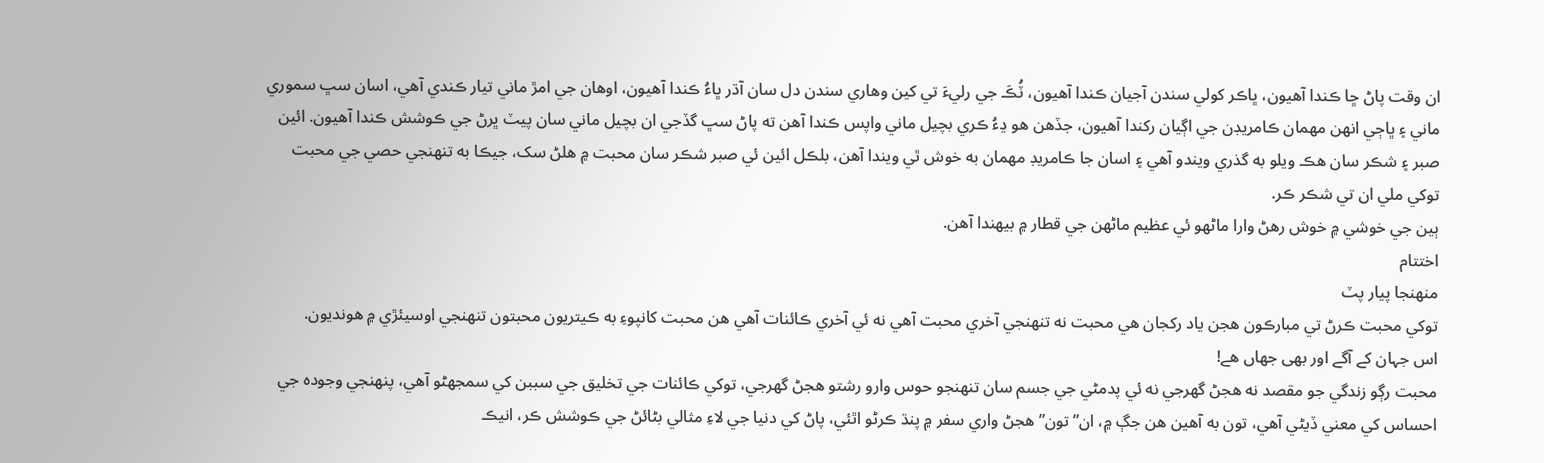ان وقت پاڻ ڇا ڪندا آهيون، ڀاڪر کولي سندن آجيان ڪندا آهيون، ٽُڪَ جي رليءَ تي کين وهاري سندن دل سان آڌر ڀاءُ ڪندا آهيون، اوهان جي امڙ ماني تيار ڪندي آهي، اسان سڀ سموري ماني ۽ ڀاڄي انهن مهمان ڪامريڊن جي اڳيان رکندا آهيون، جڏهن هو ڍءُ ڪري بچيل ماني واپس ڪندا آهن ته پاڻ سڀ گڏجي ان بچيل ماني سان پيٽ ڀرڻ جي ڪوشش ڪندا آهيون. ائين صبر ۽ شڪر سان هڪ ويلو به گذري ويندو آهي ۽ اسان جا ڪامريڊ مهمان به خوش ٿي ويندا آهن، بلڪل ائين ئي صبر شڪر سان محبت ۾ هلڻ سک، جيڪا به تنهنجي حصي جي محبت توکي ملي ان تي شڪر ڪر.
ٻين جي خوشي ۾ خوش رهڻ وارا ماڻهو ئي عظيم ماڻهن جي قطار ۾ بيهندا آهن.
اختتام
منهنجا پيار پٽ
توکي محبت ڪرڻ تي مبارڪون هجن ياد رکجان هي محبت نه تنهنجي آخري محبت آهي نه ئي آخري ڪائنات آهي هن محبت کانپوءِ به ڪيتريون محبتون تنهنجي اوسيئڙي ۾ هونديون.
اس جہان کے آگے اور بھی جھاں ھے!
محبت رڳو زندگي جو مقصد نه هجڻ گهرجي نه ئي پدمڻي جي جسم سان تنهنجو حوس وارو رشتو هجڻ گهرجي، توکي ڪائنات جي تخليق جي سببن کي سمجهڻو آهي، پنهنجي وجوده جي احساس کي معني ڏيڻي آهي، تون به آهين هن جڳ ۾، ان” تون” هجڻ واري سفر ۾ پنڌ ڪرڻو اٿئي، پاڻ کي دنيا جي لاءِ مثالي بڻائڻ جي ڪوشش ڪر، انيڪ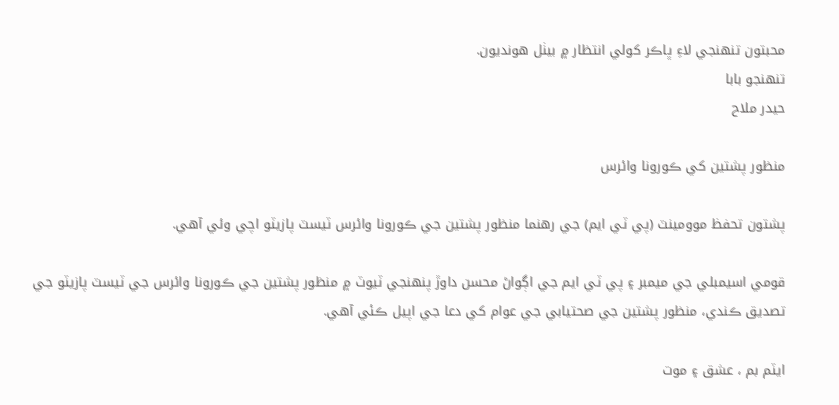محبتون تنهنجي لاءِ ڀاڪر کولي انتظار ۾ بيٺل هونديون.
تنهنجو بابا
حيدر ملاح

منظور پشتين کي ڪورونا وائرس

پشتون تحفظ موومينٽ (پي ٽي ايم) جي رهنما منظور پشتين جي ڪورونا وائرس ٽيسٽ پازيٽو اچي وئي آهي.

قومي اسيمبلي جي ميمبر ۽ پي ٽي ايم جي اڳواڻ محسن داوڙ پنهنجي ٽيوٽ ۾ منظور پشتين جي ڪورونا وائرس جي ٽيسٽ پازيٽو جي تصديق ڪندي، منظور پشتين جي صحتيابي جي عوام کي دعا جي اپيل ڪئي آهي.

ايٽم بم ، عشق ۽ موت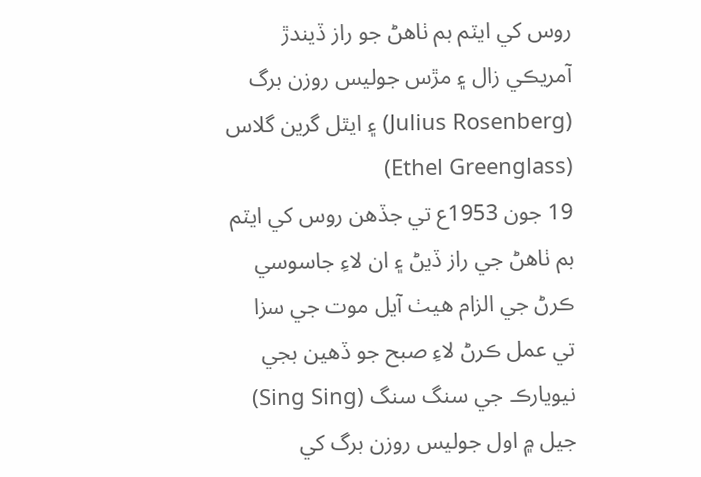روس کي ايٽم بم ٺاهڻ جو راز ڏيندڙ آمريڪي زال ۽ مڙس جوليس روزن برگ (Julius Rosenberg) ۽ ايٿل گرين گلاس (Ethel Greenglass)
19 جون 1953ع تي جڏهن روس کي ايٽم بم ٺاهڻ جي راز ڏيڻ ۽ ان لاءِ جاسوسي ڪرڻ جي الزام هيٺ آيل موت جي سزا تي عمل ڪرڻ لاءِ صبح جو ڏهين بجي نيويارڪ جي سنگ سنگ (Sing Sing) جيل ۾ اول جوليس روزن برگ کي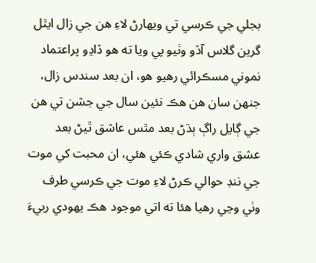بجلي جي ڪرسي تي ويھارڻ لاءِ هن جي زال ايٿل گرين گلاس آڏو وٺيو پي ويا ته هو ڏاڍو پراعتماد نموني مسڪرائي رهيو هو، ان بعد سندس زال، جنھن سان هن هڪ نئين سال جي جشن تي هن جي ڳايل راڳ ٻڌڻ بعد مٿس عاشق ٿيڻ بعد عشق واري شادي ڪئي هئي، ان محبت کي موت جي ننڊ حوالي ڪرڻ لاءِ موت جي ڪرسي طرف وٺي وڃي رهيا هئا ته اتي موجود هڪ يھودي ربيءَ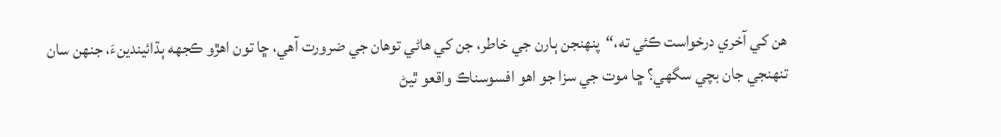هن کي آخري درخواست ڪئي ته،“پنھنجن ٻارن جي خاطر، جن کي هاڻي توهان جي ضرورت آهي، ڇا تون اهڙو ڪجهه ٻڌائيندينءَ، جنھن سان تنھنجي جان بچي سگهي؟ ڇا موت جي سزا جو اهو افسوسناڪ واقعو ٿيڻ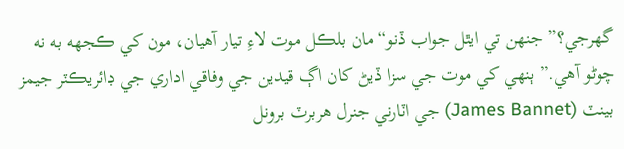گهرجي؟” جنھن تي ايٿل جواب ڏنو“مان بلڪل موت لاءِ تيار آهيان، مون کي ڪجهه به نه چوڻو آهي.” ٻنهي کي موت جي سزا ڏيڻ کان اڳ قيدين جي وفاقي اداري جي ڊائريڪٽر جيمز بينٽ (James Bannet) جي اٽارني جنرل هربرٽ برونل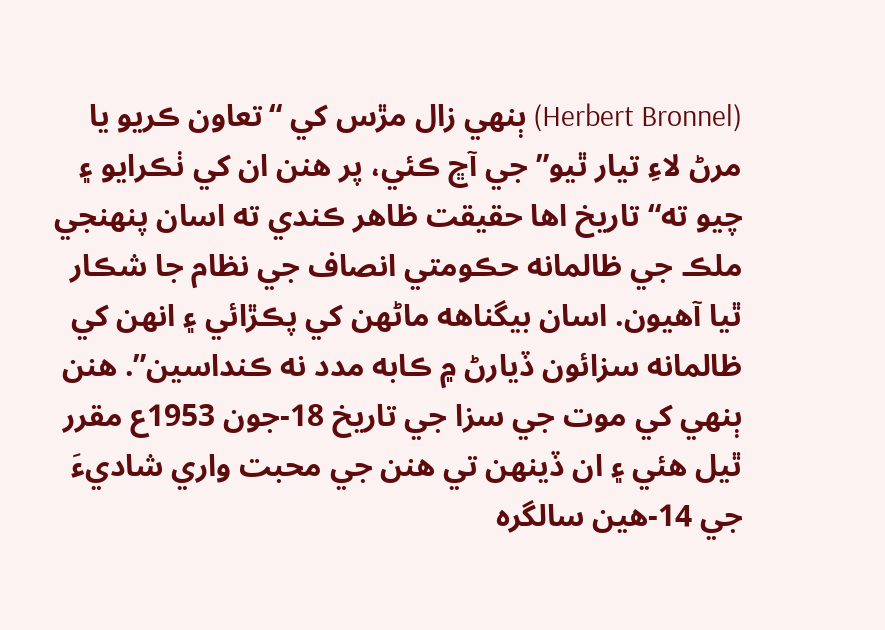(Herbert Bronnel) ٻنهي زال مڙس کي “تعاون ڪريو يا مرڻ لاءِ تيار ٿيو” جي آڇ ڪئي، پر هنن ان کي ٺڪرايو ۽ چيو ته“ تاريخ اها حقيقت ظاهر ڪندي ته اسان پنھنجي ملڪ جي ظالمانه حڪومتي انصاف جي نظام جا شڪار ٿيا آهيون. اسان بيگناهه ماڻهن کي پڪڙائي ۽ انهن کي ظالمانه سزائون ڏيارڻ ۾ ڪابه مدد نه ڪنداسين”. هنن ٻنهي کي موت جي سزا جي تاريخ 18-جون 1953ع مقرر ٿيل هئي ۽ ان ڏينھن تي هنن جي محبت واري شاديءَ جي 14-هين سالگره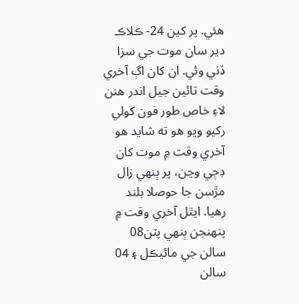هئي. پر کين 24- ڪلاڪ دير سان موت جي سزا ڏني وئي. ان کان اڳ آخري وقت تائين جيل اندر هنن لاءِ خاص طور فون کولي رکيو ويو هو ته شايد هو آخري وقت ۾ موت کان ڊڄي وڃن، پر ٻنهي زال مڙسن جا حوصلا بلند رهيا. ايٿل آخري وقت ۾ پنھنجن ٻنهي پٽن08 سالن جي مائيڪل ۽ 04 سالن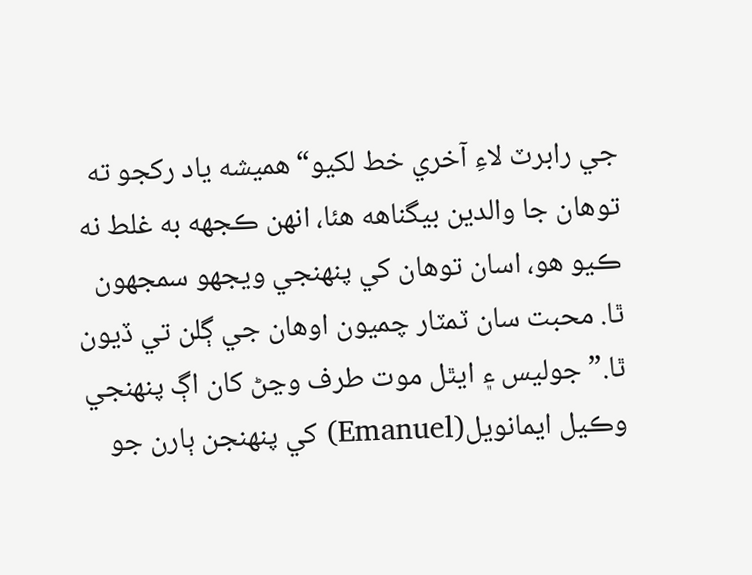جي رابرٽ لاءِ آخري خط لکيو“هميشه ياد رکجو ته توهان جا والدين بيگناهه هئا، انهن ڪجهه به غلط نه ڪيو هو، اسان توهان کي پنھنجي ويجهو سمجهون ٿا. محبت سان ٽمٽار چميون اوهان جي ڳلن تي ڏيون ٿا.” جوليس ۽ ايٿل موت طرف وڃڻ کان اڳ پنھنجي وڪيل ايمانويل(Emanuel) کي پنھنجن ٻارن جو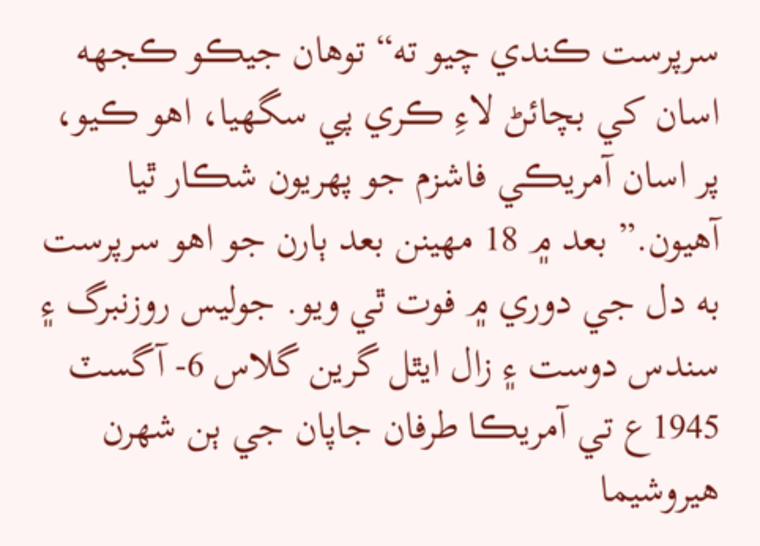سرپرست ڪندي چيو ته“ توهان جيڪو ڪجهه اسان کي بچائڻ لاءِ ڪري پي سگهيا، اهو ڪيو، پر اسان آمريڪي فاشزم جو پھريون شڪار ٿيا آهيون.” بعد ۾ 18 مهينن بعد ٻارن جو اهو سرپرست به دل جي دوري ۾ فوت ٿي ويو. جوليس روزنبرگ ۽ سندس دوست ۽ زال ايٿل گرين گلاس 6- آگسٽ 1945ع تي آمريڪا طرفان جاپان جي ٻن شھرن هيروشيما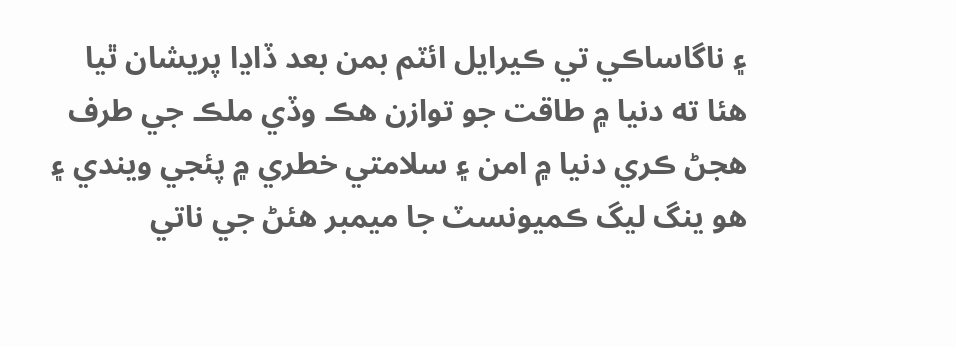۽ ناگاساڪي تي ڪيرايل ائٽم بمن بعد ڏاڍا پريشان ٿيا هئا ته دنيا ۾ طاقت جو توازن هڪ وڏي ملڪ جي طرف هجڻ ڪري دنيا ۾ امن ۽ سلامتي خطري ۾ پئجي ويندي ۽ هو ينگ ليگ ڪميونسٽ جا ميمبر هئڻ جي ناتي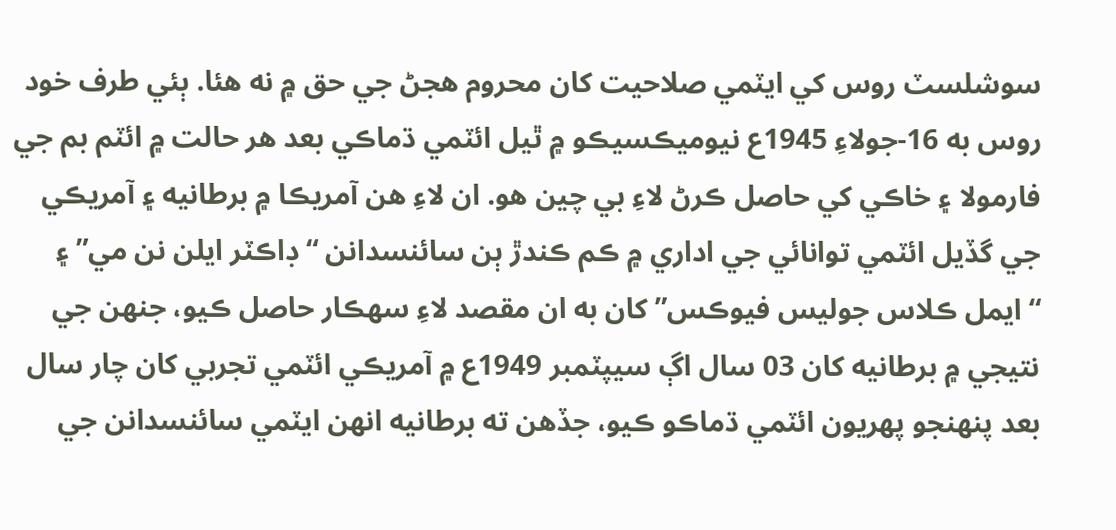سوشلسٽ روس کي ايٽمي صلاحيت کان محروم هجڻ جي حق ۾ نه هئا. ٻئي طرف خود روس به 16-جولاءِ 1945ع نيوميڪسيڪو ۾ ٿيل ائٽمي ڌماڪي بعد هر حالت ۾ ائٽم بم جي فارمولا ۽ خاڪي کي حاصل ڪرڻ لاءِ بي چين هو. ان لاءِ هن آمريڪا ۾ برطانيه ۽ آمريڪي جي گڏيل ائٽمي توانائي جي اداري ۾ ڪم ڪندڙ ٻن سائنسدانن “ڊاڪٽر ايلن نن مي” ۽ “ايمل ڪلاس جوليس فيوڪس” کان به ان مقصد لاءِ سھڪار حاصل ڪيو، جنھن جي نتيجي ۾ برطانيه کان 03 سال اڳ سيپٽمبر 1949ع ۾ آمريڪي ائٽمي تجربي کان چار سال بعد پنھنجو پھريون ائٽمي ڌماڪو ڪيو، جڏهن ته برطانيه انهن ايٽمي سائنسدانن جي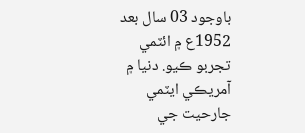باوجود 03 سال بعد 1952ع ۾ ائٽمي تجربو ڪيو. دنيا ۾ آمريڪي ايٽمي جارحيت جي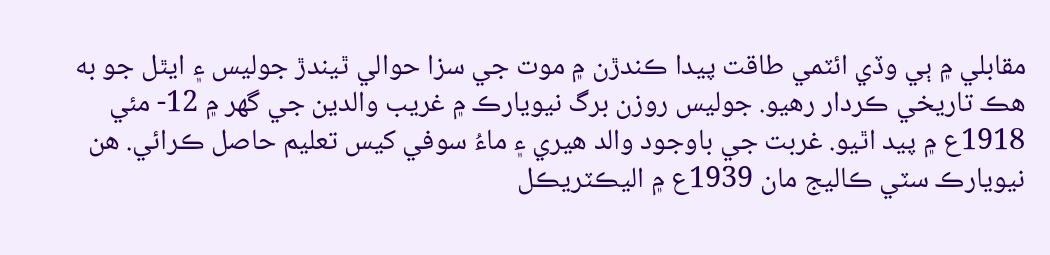مقابلي ۾ ٻي وڏي ائٽمي طاقت پيدا ڪندڙن ۾ موت جي سزا حوالي ٿيندڙ جوليس ۽ ايٿل جو به هڪ تاريخي ڪردار رهيو. جوليس روزن برگ نيويارڪ ۾ غريب والدين جي گهر ۾ 12- مئي 1918ع ۾ پيد اٿيو. غربت جي باوجود والد هيري ۽ ماءُ سوفي کيس تعليم حاصل ڪرائي. هن نيويارڪ سٽي ڪاليج مان 1939ع ۾ اليڪٽريڪل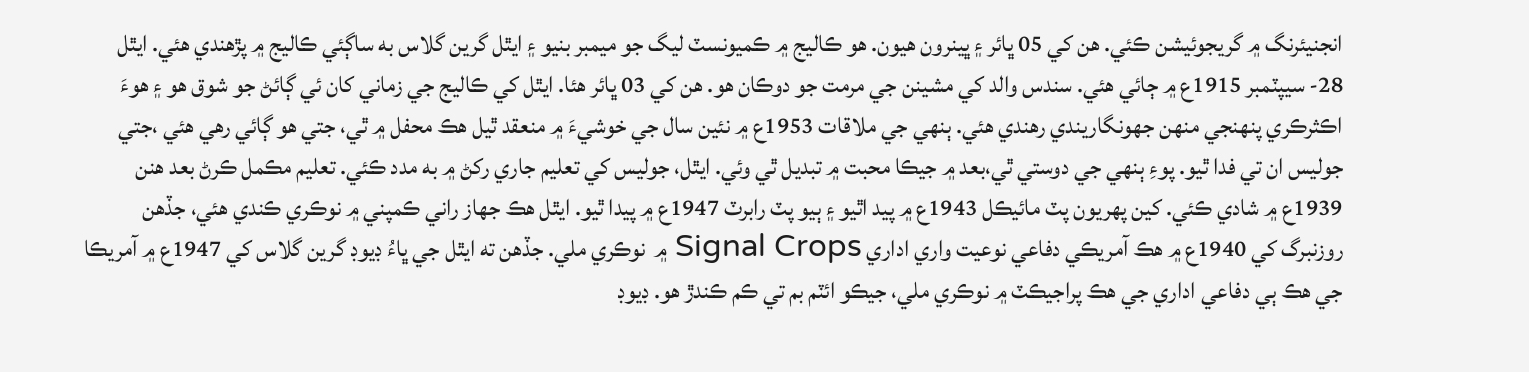انجنيئرنگ ۾ گريجوئيشن ڪئي. هن کي 05 ڀائر ۽ ڀينرون هيون. هو ڪاليج ۾ ڪميونسٽ ليگ جو ميمبر بنيو ۽ ايٿل گرين گلاس به ساڳئي ڪاليج ۾ پڙهندي هئي. ايٿل 28- سيپٽمبر 1915ع ۾ ڄائي هئي. سندس والد کي مشينن جي مرمت جو دوڪان هو. هن کي 03 ڀائر هئا. ايٿل کي ڪاليج جي زماني کان ئي ڳائڻ جو شوق هو ۽ هوءَ اڪثرڪري پنھنجي منھن جهونگاريندي رهندي هئي. ٻنهي جي ملاقات 1953ع ۾ نئين سال جي خوشيءَ ۾ منعقد ٿيل هڪ محفل ۾ ٿي، جتي هو ڳائي رهي هئي ،جتي جوليس ان تي فدا ٿيو. پوءِ ٻنهي جي دوستي ٿي،بعد ۾ جيڪا محبت ۾ تبديل ٿي وئي. ايٿل، جوليس کي تعليم جاري رکڻ ۾ به مدد ڪئي. تعليم مڪمل ڪرڻ بعد هنن 1939ع ۾ شادي ڪئي. کين پھريون پٽ مائيڪل 1943ع ۾ پيد اٿيو ۽ ٻيو پٽ رابرٽ 1947ع ۾ پيدا ٿيو. ايٿل هڪ جھاز راني ڪمپني ۾ نوڪري ڪندي هئي، جڏهن روزنبرگ کي 1940ع ۾ هڪ آمريڪي دفاعي نوعيت واري اداري Signal Crops ۾ نوڪري ملي. جڏهن ته ايٿل جي ڀاءُ ڊيوڊ گرين گلاس کي 1947ع ۾ آمريڪا جي هڪ ٻي دفاعي اداري جي هڪ پراجيڪٽ ۾ نوڪري ملي، جيڪو ائٽم بم تي ڪم ڪندڙ هو. ڊيوڊ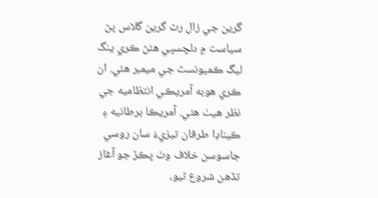گرين جي زال رٿ گرين گلاس پڻ سياست ۾ دلچسپي هئڻ ڪري ينگ ليگ ڪميونسٽ جي ميمبر هئي. ان ڪري هوبه آمريڪي انتظاميه جي نظر هيٺ هئي. آمريڪا برطانيه ۽ ڪيناڊا طرفان تيزيءَ سان روسي جاسوسن خلاف وٺ پڪڙ جو آغاز تڏهن شروع ٿيو،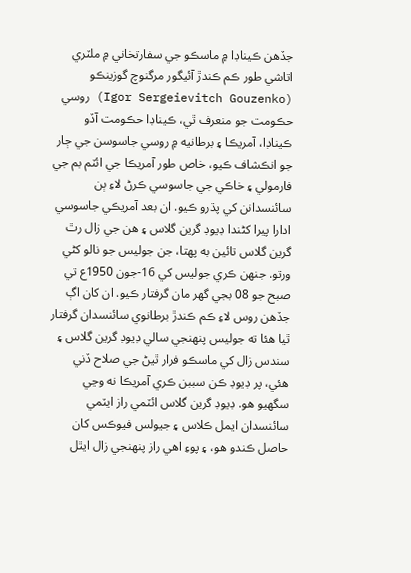جڏهن ڪيناڊا ۾ ماسڪو جي سفارتخاني ۾ ملٽري اتاشي طور ڪم ڪندڙ آئيگور مرگنوچ گوزينڪو (Igor Sergeievitch Gouzenko) روسي حڪومت جو منعرف ٿي، ڪيناڊا حڪومت آڏو ڪيناڊا، آمريڪا ۽ برطانيه ۾ روسي جاسوسن جي ڄار جو انڪشاف ڪيو، خاص طور آمريڪا جي ائٽم بم جي فارمولي ۽ خاڪي جي جاسوسي ڪرڻ لاءِ ٻن سائنسدانن کي پڌرو ڪيو. ان بعد آمريڪي جاسوسي ادارا پيرا کڻندا ڊيوڊ گرين گلاس ۽ هن جي زال رٿ گرين گلاس تائين به پھتا، جن جوليس جو نالو کڻي ورتو. جنھن ڪري جوليس کي 16-جون 1950ع تي صبح جو 08 بجي گهر مان گرفتار ڪيو. ان کان اڳ جڏهن روس لاءِ ڪم ڪندڙ برطانوي سائنسدان گرفتار ٿيا هئا ته جوليس پنھنجي سالي ڊيوڊ گرين گلاس ۽ سندس زال کي ماسڪو فرار ٿيڻ جي صلاح ڏني هئي، پر ڊيوڊ ڪن سببن ڪري آمريڪا نه وڃي سگهيو هو. ڊيوڊ گرين گلاس ائٽمي راز ايٽمي سائنسدان ايمل ڪلاس ۽ جيولس فيوڪس کان حاصل ڪندو هو، ۽ پوءِ اهي راز پنھنجي زال ايٿل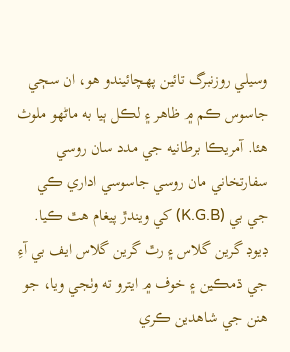وسيلي روزنبرگ تائين پھچائيندو هو، ان سڄي جاسوس ڪم ۾ ظاهر ۽ لڪل ٻيا به ماڻهو ملوث هئا. آمريڪا برطانيه جي مدد سان روسي سفارتخاني مان روسي جاسوسي اداري ڪي جي بي (K.G.B) کي ويندڙ پيغام هٿ ڪيا. ڊيوڊ گرين گلاس ۽ رٿ گرين گلاس ايف بي آءِ جي ڌمڪين ۽ خوف ۾ ايترو ته وٺجي ويا، جو هنن جي شاهدين ڪري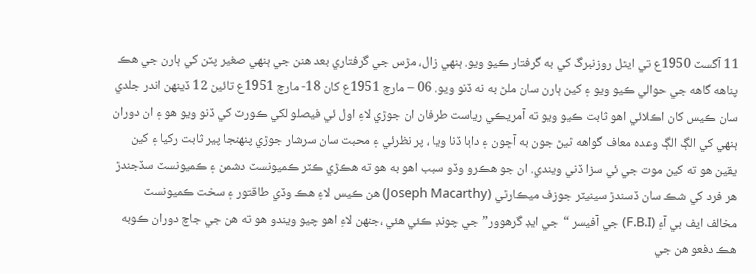11 آگسٽ 1950ع تي ايٿل روزنبرگ کي به گرفتار ڪيو ويو. ٻنھي زال، مڙس جي گرفتاري بعد هنن جي ٻنهي صغير پٽن کي ٻارن جي هڪ پناهه گاهه جي حوالي ڪيو ويو ۽ کين ٻارن سان ملڻ به نه ڏنو ويو. 06 – مارچ 1951ع کان 18- مارچ 1951ع تائين 12 ڏينھن اندر جلدي سان ڪيس کان اڪلائي اهو ثابت ڪيو ويو ته آمريڪي رياست طرفان ان جوڙي لاءِ اول ئي فيصلو لکي ڪورٽ کي ڏنو ويو هو ۽ ان دوران ٻنهي کي الڳ الڳ وعده معاف گواهه ٿيڻ جون به آڇون ۽ داٻا ڏنا ويا ، پر نظرئي ۽ محبت سان سرشار جوڙي پنھنجا پير ثابت رکيا ۽ کين يقين هو ته کين موت جي ئي سزا ڏني ويندي. ان جو هڪرو وڏو سبب اهو به هو ته هڪڙي ڪٽر ڪميونسٽ دشمن ۽ ڪميونسٽ سڏجندڙ هر فرد کي شڪ سان ڏسندڙ سينيٽر جوزف ميڪارٿي (Joseph Macarthy) هن ڪيس لاءِ هڪ وڏي طاقتور ۽ سخت ڪميونسٽ مخالف ايف بي آءِ (F.B.I) جي آفيسر “جي ايڊ گرهوور” جي چونڊ ڪئي هئي ،جنهن لاءِ اهو چيو ويندو هو ته هن جي جاچ دوران ڪوبه هڪ دفعو هن جي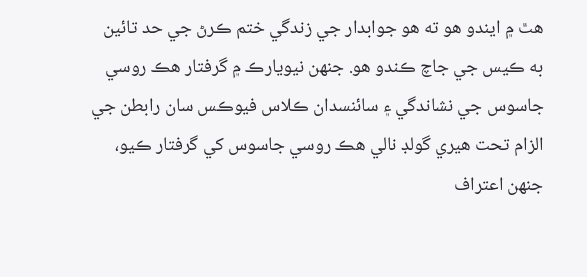هٿ ۾ ايندو هو ته هو جوابدار جي زندگي ختم ڪرڻ جي حد تائين به ڪيس جي جاچ ڪندو هو. جنھن نيويارڪ ۾ گرفتار هڪ روسي جاسوس جي نشاندگي ۽ سائنسدان ڪلاس فيوڪس سان رابطن جي الزام تحت هيري گولڊ نالي هڪ روسي جاسوس کي گرفتار ڪيو، جنھن اعتراف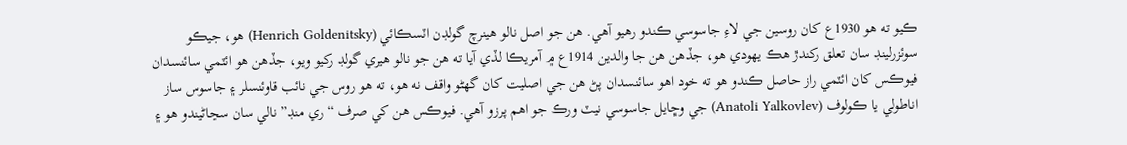ڪيو ته هو 1930ع کان روسين جي لاءِ جاسوسي ڪندو رهيو آهي. هن جو اصل نالو هينرچ گولڊن اٽسڪائي (Henrich Goldenitsky) هو، جيڪو سوئزرلينڊ سان تعلق رکندڙ هڪ يھودي هو، جڏهن هن جا والدين 1914ع ۾ آمريڪا لڏي آيا ته هن جو نالو هيري گولڊ رکيو ويو، جڏهن هو ائٽمي سائنسدان فيوڪس کان ائٽمي راز حاصل ڪندو هو ته خود اهو سائنسدان پڻ هن جي اصليت کان گهڻو واقف نه هو، ته هو روس جي نائب قاوئنسلر ۽ جاسوس ساز اناطولي يا ڪولوف (Anatoli Yalkovlev) جي وڇايل جاسوسي نيٽ ورڪ جو اهم پرزو آهي. فيوڪس هن کي صرف “ري منڊ” نالي سان سڃاڻيندو هو ۽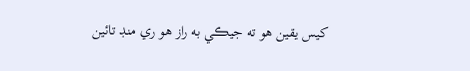کيس يقين هو ته جيڪي به راز هو ري منڊ تائين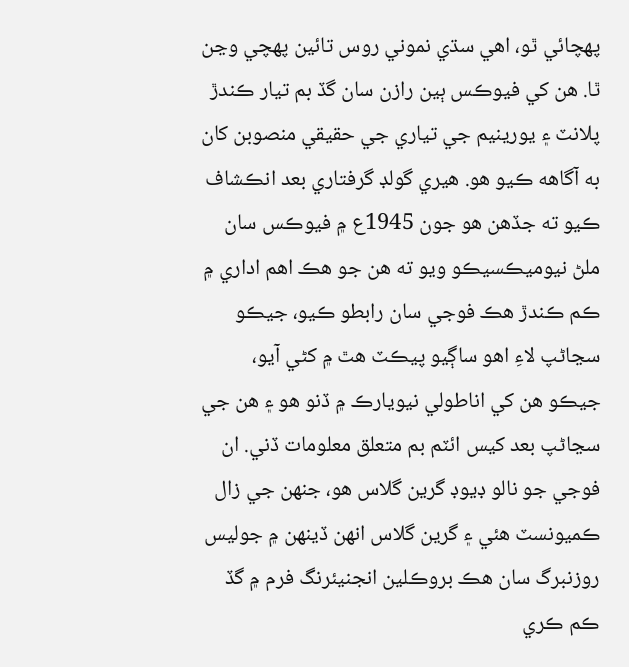پھچائي ٿو، اهي سڌي نموني روس تائين پھچي وڃن ٿا. هن کي فيوڪس ٻين رازن سان گڏ بم تيار ڪندڙ پلانٽ ۽ يورينيم جي تياري جي حقيقي منصوبن کان به آگاهه ڪيو هو. هيري گولڊ گرفتاري بعد انڪشاف ڪيو ته جڏهن هو جون 1945ع ۾ فيوڪس سان ملڻ نيوميڪسيڪو ويو ته هن جو هڪ اهم اداري ۾ ڪم ڪندڙ هڪ فوجي سان رابطو ڪيو، جيڪو سڃاڻپ لاءِ اهو ساڳيو پيڪٽ هٿ ۾ کڻي آيو، جيڪو هن کي اناطولي نيويارڪ ۾ ڏنو هو ۽ هن جي سڃاڻپ بعد کيس ائٽم بم متعلق معلومات ڏني. ان فوجي جو نالو ڊيوڊ گرين گلاس هو، جنھن جي زال ڪميونسٽ هئي ۽ گرين گلاس انهن ڏينھن ۾ جوليس روزنبرگ سان هڪ بروڪلين انجنيئرنگ فرم ۾ گڏ ڪم ڪري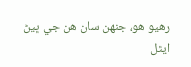رهيو هو، جنھن سان هن جي ڀيڻ ايٿل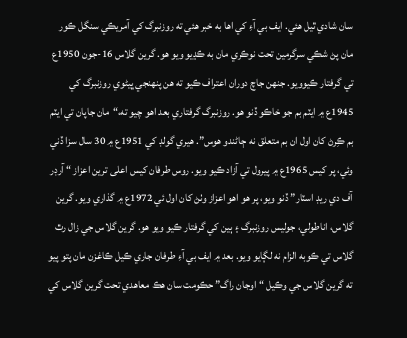سان شادي ٿيل هئي. ايف بي آءِ کي اها به خبر هئي ته روزنبرگ کي آمريڪي سنگل ڪور مان پڻ شڪي سرگرمين تحت نوڪري مان به ڪڍيو ويو هو. گرين گلاس 16-جون 1950ع تي گرفتار ڪيوويو. جنھن جاچ دوران اعتراف ڪيو ته هن پنھنجي ڀيڻوي روزنبرگ کي 1945ع ۾ ايٽم بم جو خاڪو ڏنو هو. روزنبرگ گرفتاري بعد اهو چيو ته،“مان جاپان تي ايٽم بم ڪِرڻ کان اول ان بم متعلق نه ڄاڻندو هوس”. هيري گولڊ کي 1951ع ۾ 30 سال سزا ڏني وئي، پر کيس 1965ع ۾ پيرول تي آزاد ڪيو ويو. روس طرفان کيس اعلى ترين اعزاز “ آرڊر آف دي ريڊ اسٽار” ڏنو ويو، پر هو اهو اعزاز وٺڻ کان اول ئي 1972ع ۾ گذاري ويو. گرين گلاس، اناطولي، جوليس روزنبرگ ۽ ٻين کي گرفتار ڪيو ويو هو. گرين گلاس جي زال رٿ گلاس تي ڪوبه الزام نه لڳايو ويو. بعد ۾ ايف بي آءِ طرفان جاري ڪيل ڪاغزن مان پتو پيو ته گرين گلاس جي وڪيل “اوجان راگ” حڪومت سان هڪ معاهدي تحت گرين گلاس کي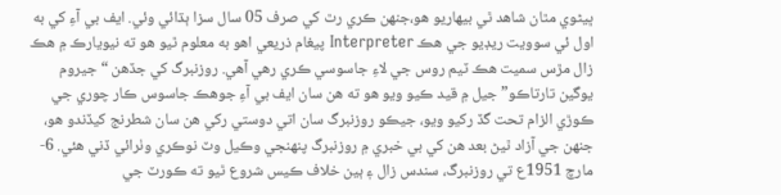ڀيڻوي مٿان شاهد ٿي بيھاريو هو،جنهن ڪري رٿ کي صرف 05 سال سزا ٻڌائي وئي. ايف بي آءِ کي به اول ئي سوويت ريڊيو جي هڪ Interpreter پيغام ذريعي اهو به معلوم ٿيو هو ته نيويارڪ ۾ هڪ زال مڙس سميت هڪ ٽيم روس جي لاءِ جاسوسي ڪري رهي آهي. روزنبرگ کي جڏهن “جيروم يوگين تارتاڪو” جيل ۾ قيد ڪيو ويو هو ته هن سان ايف بي آءِ جوهڪ جاسوس ڪار چوري جي ڪوڙي الزام تحت گڏ رکيو ويو، جيڪو روزنبرگ سان اتي دوستي رکي هن سان شطرنج کيڏندو هو، جنھن جي آزاد ٿيڻ بعد هن کي بي خبري ۾ روزنبرگ پنھنجي وڪيل وٽ نوڪري وٺرائي ڏني هئي. 6- مارچ 1951ع تي روزنبرگ، سندس زال ۽ ٻين خلاف ڪيس شروع ٿيو ته ڪورٽ جي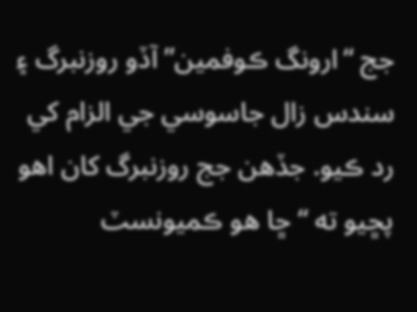جج “ارونگ ڪوفمين” آڏو روزنبرگ ۽ سندس زال جاسوسي جي الزام کي رد ڪيو. جڏهن جج روزنبرگ کان اهو پڇيو ته “ڇا هو ڪميونسٽ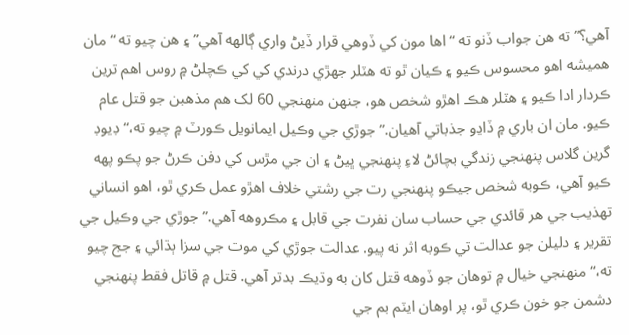آهي؟” ته هن جواب ڏنو ته “اها مون کي ڏوهي قرار ڏيڻ واري ڳالهه آهي” ۽ هن چيو ته “مان هميشه اهو محسوس ڪيو ۽ ڪيان ٿو ته هٽلر جھڙي درندي کي کي ڪچلڻ ۾ روس اهم ترين ڪردار ادا ڪيو ۽ هٽلر هڪ اهڙو شخص هو، جنھن منھنجي 60 لک هم مذهبن جو قتل عام ڪيو. مان ان باري ۾ ڏاڍو جذباتي آهيان.”جوڙي جي وڪيل ايمانويل ڪورٽ ۾ چيو ته،“ڊيوڊ گرين گلاس پنھنجي زندگي بچائڻ لاءِ پنھنجي ڀيڻ ۽ ان جي مڙس کي دفن ڪرڻ جو پڪو پھه ڪيو آهي، ڪوبه شخص جيڪو پنھنجي رت جي رشتي خلاف اهڙو عمل ڪري ٿو، اهو انساني تھذيب جي هر قائدي جي حساب سان نفرت جي قابل ۽ مڪروهه آهي.” جوڙي جي وڪيل جي تقرير ۽ دليلن جو عدالت تي ڪوبه اثر نه پيو. عدالت جوڙي کي موت جي سزا ٻڌائي ۽ جج چيو ته،“منھنجي خيال ۾ توهان جو ڏوهه قتل کان به وڌيڪ بدتر آهي. قتل ۾ قاتل فقط پنھنجي دشمن جو خون ڪري ٿو، پر اوهان ايٽم بم جي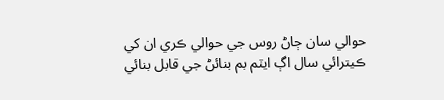حوالي سان ڄاڻ روس جي حوالي ڪري ان کي ڪيترائي سال اڳ ايٽم بم بنائڻ جي قابل بنائي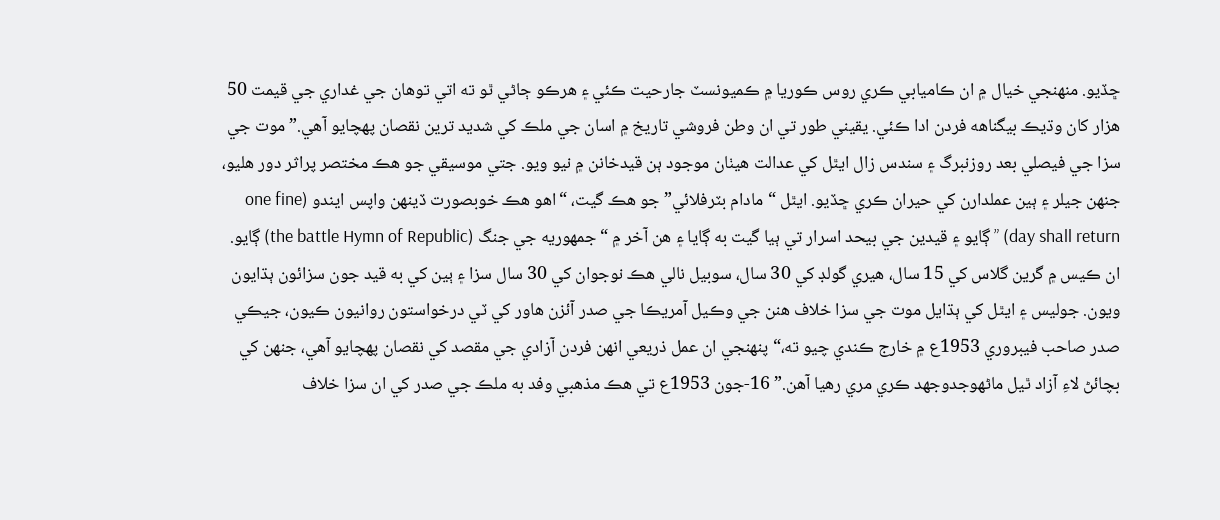ڇڏيو. منھنجي خيال ۾ ان ڪاميابي ڪري روس ڪوريا ۾ ڪميونسٽ جارحيت ڪئي ۽ هرڪو ڄاڻي ٿو ته اتي توهان جي غداري جي قيمت 50 هزار کان وڌيڪ بيگناهه فردن ادا ڪئي. يقيني طور تي ان وطن فروشي تاريخ ۾ اسان جي ملڪ کي شديد ترين نقصان پھچايو آهي.” موت جي سزا جي فيصلي بعد روزنبرگ ۽ سندس زال ايٿل کي عدالت هيٺان موجود ٻن قيدخانن ۾ نيو ويو. جتي موسيقي جو هڪ مختصر پراثر دور هليو، جنھن جيلر ۽ ٻين عملدارن کي حيران ڪري ڇڏيو. ايٿل “مادام بٽرفلائي” جو هڪ گيت، “اهو هڪ خوبصورت ڏينھن واپس ايندو (one fine day shall return) ” ڳايو ۽ قيدين جي بيحد اسرار تي ٻيا گيت به ڳايا ۽ هن آخر ۾ “جمھوريه جي جنگ (the battle Hymn of Republic) ڳايو. ان ڪيس ۾ گرين گلاس کي 15 سال، هيري گولڊ کي 30 سال، سوبيل نالي هڪ نوجوان کي 30 سال سزا ۽ ٻين کي به قيد جون سزائون ٻڌايون ويون. جوليس ۽ ايٿل کي ٻڌايل موت جي سزا خلاف هنن جي وڪيل آمريڪا جي صدر آئزن هاور کي ٽي درخواستون روانيون ڪيون، جيڪي صدر صاحب فيبروري 1953ع ۾ خارج ڪندي چيو ته،“پنھنجي ان عمل ذريعي انهن فردن آزادي جي مقصد کي نقصان پھچايو آهي، جنھن کي بچائڻ لاءِ آزاد ٿيل ماڻهوجدوجھد ڪري مري رهيا آهن.” 16-جون 1953ع تي هڪ مذهبي وفد به ملڪ جي صدر کي ان سزا خلاف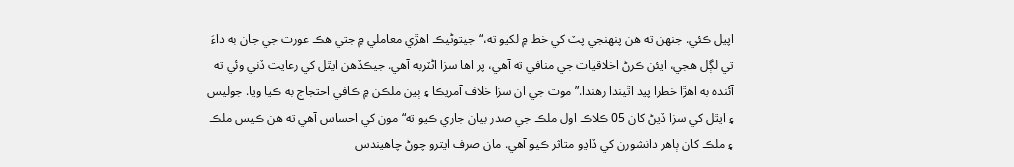اپيل ڪئي. جنھن ته هن پنھنجي پٽ کي خط ۾ لکيو ته،“جيتوڻيڪ اهڙي معاملي ۾ جتي هڪ عورت جي جان به داءَ تي لڳل هجي، ايئن ڪرڻ اخلاقيات جي منافي ته آهي، پر اها سزا اڻٽربه آهي. جيڪڏهن ايٿل کي رعايت ڏني وئي ته آئنده به اهڙا خطرا پيد اٿيندا رهندا.” موت جي ان سزا خلاف آمريڪا ۽ ٻين ملڪن ۾ ڪافي احتجاج به ڪيا ويا. جوليس ۽ ايٿل کي سزا ڏيڻ کان 05 ڪلاڪ اول ملڪ جي صدر بيان جاري ڪيو ته“ مون کي احساس آهي ته هن ڪيس ملڪ ۽ ملڪ کان ٻاهر دانشورن کي ڏاڍو متاثر ڪيو آهي. مان صرف ايترو چوڻ چاهيندس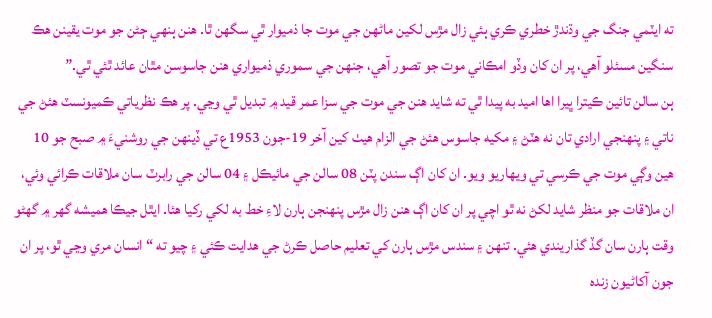ته ايٽمي جنگ جي وڌندڙ خطري ڪري ٻئي زال مڙس لکين ماڻهن جي موت جا ذميوار ٿي سگهن ٿا. هنن ٻنهي ڄڻن جو موت يقينن هڪ سنگين مسئلو آهي، پر ان کان وڏو امڪاني موت جو تصور آهي، جنھن جي سموري ذميواري هنن جاسوسن مٿان عائد ٿئي ٿي.”
ٻن سالن تائين ڪيترا ڀيرا اها اميد به پيدا ٿي ته شايد هنن جي موت جي سزا عمر قيد ۾ تبديل ٿي وڃي. پر هڪ نظرياتي ڪميونسٽ هئڻ جي ناتي ۽ پنھنجي ارادي تان نه هٽڻ ۽ مکيه جاسوس هئڻ جي الزام هيٺ کين آخر 19-جون 1953ع تي ڏينھن جي روشنيءَ ۾ صبح جو 10 هين وڳي موت جي ڪرسي تي ويهاريو ويو. ان کان اڳ سندن پٽن 08 سالن جي مائيڪل ۽ 04 سالن جي رابرٽ سان ملاقات ڪرائي وئي، ان ملاقات جو منظر شايد لکڻ نه ٿو اچي پر ان کان اڳ هنن زال مڙس پنھنجن ٻارن لاءِ خط به لکي رکيا هئا. ايٿل جيڪا هميشه گهر ۾ گهڻو وقت ٻارن سان گڏ گذاريندي هئي. تنھن ۽ سندس مڙس ٻارن کي تعليم حاصل ڪرڻ جي هدايت ڪئي ۽ چيو ته “ انسان مري وڃي ٿو، پر ان جون آکاڻيون زنده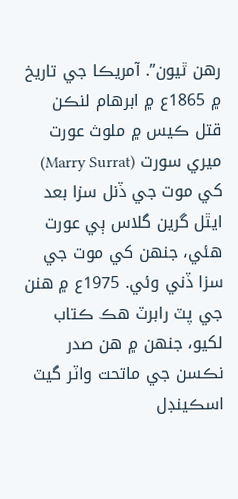رهن ٿيون”. آمريڪا جي تاريخ ۾ 1865ع ۾ ابرهام لنڪن قتل ڪيس ۾ ملوث عورت ميري سورت (Marry Surrat) کي موت جي ڏنل سزا بعد ايٿل گرين گلاس ٻي عورت هئي، جنھن کي موت جي سزا ڏني وئي. 1975ع ۾ هنن جي پٽ رابرٽ هڪ ڪتاب لکيو، جنھن ۾ هن صدر نڪسن جي ماتحت واٽر گيٽ اسڪينڊل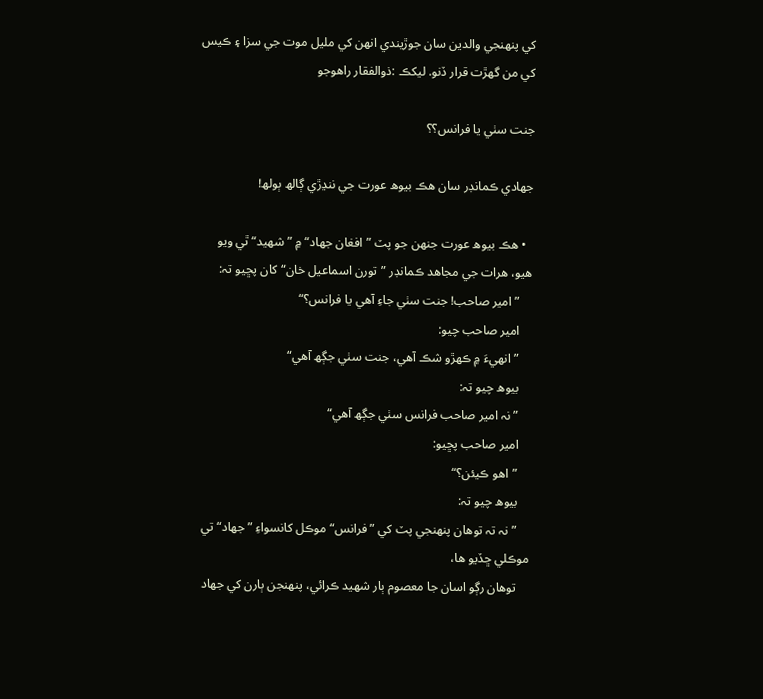کي پنھنجي والدين سان جوڙيندي انهن کي مليل موت جي سزا ۽ ڪيس کي من گهڙت قرار ڏنو. ليکڪ :ذوالفقار راهوجو

جنت سٺي يا فرانس؟؟

جھادي ڪمانڊر سان هڪ بيوھ عورت جي ننڍڙي ڳالھ ٻولھ!

  • هڪ بيوھ عورت جنھن جو پٽ ”افغان جھاد“ ۾ ”شھيد“ ٿي ويو هيو، هرات جي مجاهد ڪمانڊر ”تورن اسماعيل خان“ کان پڇيو تہ:
    ”امير صاحب! جنت سٺي جاءِ آھي يا فرانس؟“
    امير صاحب چيو:
    ”انهيءَ ۾ ڪھڙو شڪ آھي، جنت سٺي جڳھ آھي“
    بيوھ چيو تہ:
    ”نہ امير صاحب فرانس سٺي جڳھ آهي“
    امير صاحب پڇيو:
    ”اهو ڪيئن؟“
    بيوھ چيو تہ:
    ”نہ تہ توهان پنھنجي پٽ کي ”فرانس“ موڪل کانسواءِ ”جھاد“ تي موڪلي ڇڏيو ها،
    توهان رڳو اسان جا معصوم ٻار شھيد ڪرائي، پنھنجن ٻارن کي جھاد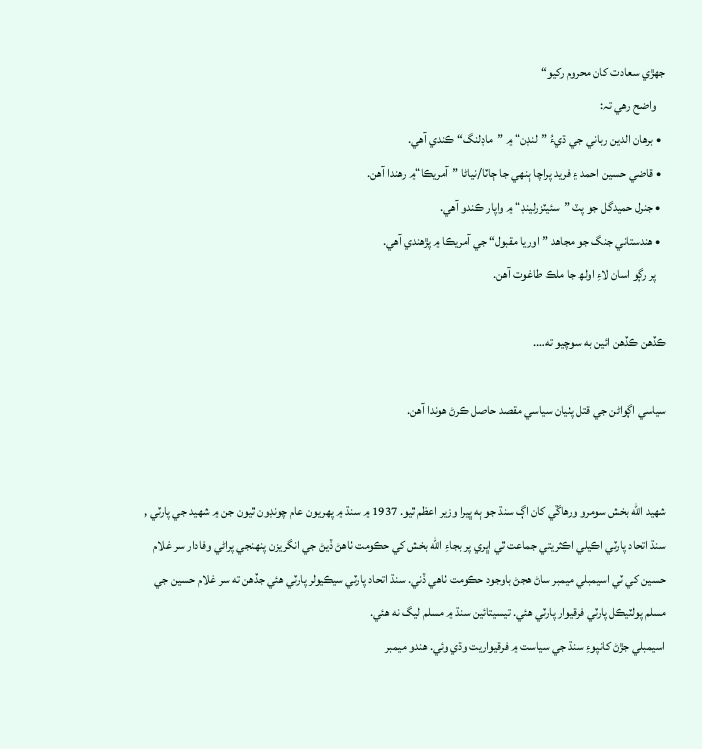جھڙي سعادت کان محروم رکيو“
    واضح رهي تہ:
  • برهان الدين رباني جي ڌيءُ ”لنڊن“ ۾ ”ماڊلنگ“ ڪندي آھي.
  • قاضي حسين احمد ۽ فريد پراچا ٻنھي جا ڄاٽا/نياڻا ”آمريڪا“۾ رهندا آهن.
  • جنرل حميدگل جو پٽ ”سئيٽزرلينڊ“ ۾ واپار ڪندو آھي.
  • هندستاني جنگ جو مجاهد ”اوريا مقبول“ جي آمريڪا ۾ پڙھندي آھي.
    پر رڳو اسان لاءِ اولھ جا ملڪ طاغوت آھن.

ڪڏهن ڪڏهن ائين به سوچيو ته….

سياسي اڳواڻن جي قتل پٺيان سياسي مقصد حاصل ڪرڻ هوندا آهن.


شهيد الله بخش سومرو ورهاڱي کان اڳ سنڌ جو ٻه ڀيرا وزير اعظم ٿيو. 1937 ۾ سنڌ ۾ پهريون عام چونڊون ٿيون جن ۾ شهيد جي پارٽي , سنڌ اتحاد پارٽي اڪيلي اڪثريتي جماعت ٿي اڀري پر بجاءِ الله بخش کي حڪومت ٺاهڻ ڏيڻ جي انگريزن پنهنجي پراڻي وفادار سر غلام حسين کي ٽي اسيمبلي ميمبر ساڻ هجڻ باوجود حڪومت ٺاهي ڏني. سنڌ اتحاد پارٽي سيڪيولر پارٽي هئي جڏهن ته سر غلام حسين جي مسلم پولٽيڪل پارٽي فرقيوار پارٽي هئي. تيسيتائين سنڌ ۾ مسلم ليگ نه هئي.
اسيمبلي جڙڻ کانپوءِ سنڌ جي سياست ۾ فرقيواريت وڌي وئي. هندو ميمبر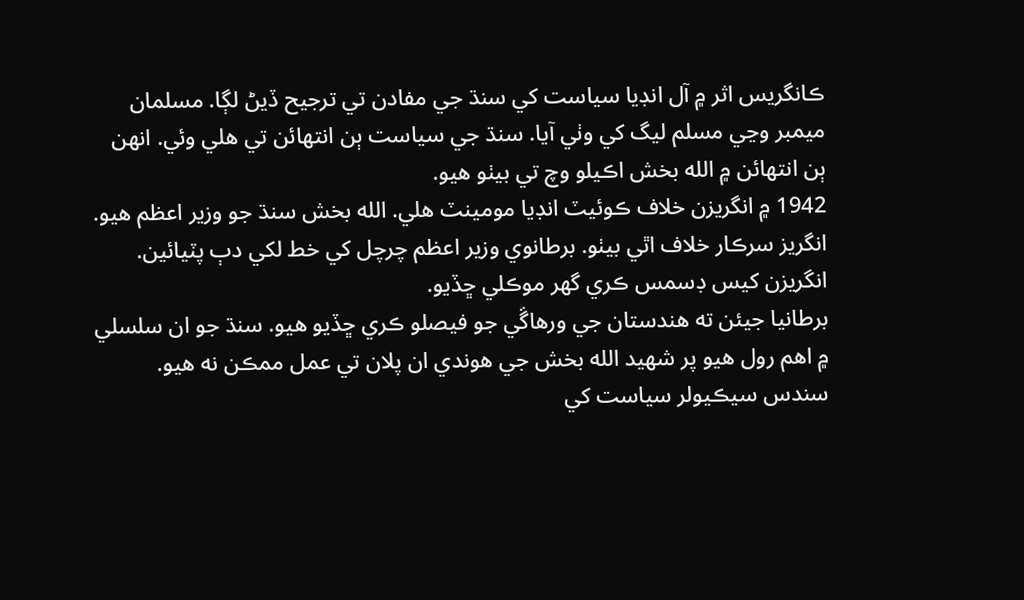ڪانگريس اثر ۾ آل انڊيا سياست کي سنڌ جي مفادن تي ترجيح ڏيڻ لڳا. مسلمان ميمبر وڃي مسلم ليگ کي وٺي آيا. سنڌ جي سياست ٻن انتهائن تي هلي وئي. انهن ٻن انتهائن ۾ الله بخش اڪيلو وچ تي بيٺو هيو.
1942 ۾ انگريزن خلاف ڪوئيٽ انڊيا مومينٽ هلي. الله بخش سنڌ جو وزير اعظم هيو. انگريز سرڪار خلاف اٿي بيٺو. برطانوي وزير اعظم چرچل کي خط لکي دٻ پٽيائين. انگريزن کيس ڊسمس ڪري گهر موڪلي ڇڏيو.
برطانيا جيئن ته هندستان جي ورهاڱي جو فيصلو ڪري ڇڏيو هيو. سنڌ جو ان سلسلي ۾ اهم رول هيو پر شهيد الله بخش جي هوندي ان پلان تي عمل ممڪن نه هيو. سندس سيڪيولر سياست کي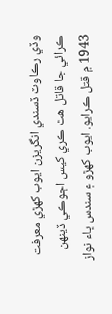وڏي رڪاوٽ ڏسندي انگريزن ايوب کهڙي معرفت ڪرائي جا قاتل هٿ ڪري کيس اڄوڪي ڏينهن 1943 ۾ قتل ڪرايو. ايوب کهڙو ۽ سندس ڀاء نواز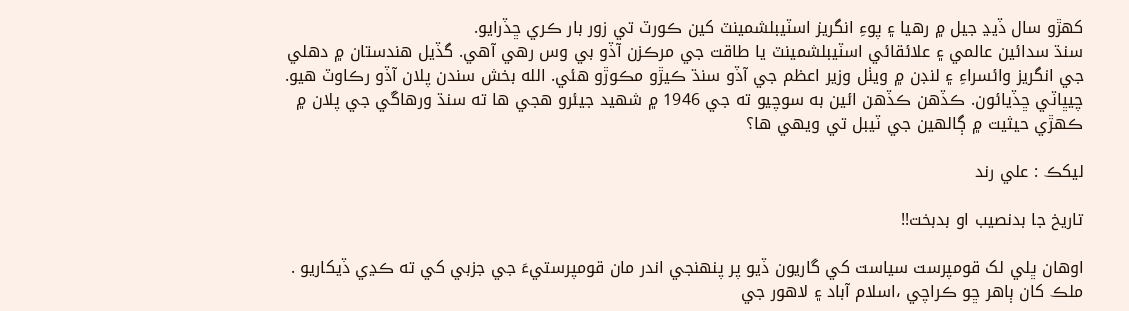کهڙو سال ڏيڍ جيل ۾ رهيا ۽ پوءِ انگريز اسٽيبلشمينٽ کين ڪورٽ تي زور بار ڪري ڇڏرايو.
سنڌ سدائين عالمي ۽ علائقائي اسٽيبلشمينٽ يا طاقت جي مرڪزن آڏو بي وس رهي آهي. گڏيل هندستان ۾ دهلي جي انگريز وائسراءِ ۽ لنڊن ۾ ويٺل وزير اعظم جي آڏو سنڌ ڪيڙو مڪوڙو هئي. الله بخش سندن پلان آڏو رڪاوٽ هيو. چيڀاٽي ڇڏيائون. ڪڏهن ڪڏهن ائين به سوچيو ته جي 1946 ۾ شهيد جيئرو هجي ها ته سنڌ ورهاڱي جي پلان ۾ ڪهڙي حيثيت ۾ ڳالهين جي ٽيبل تي ويهي ها؟

ليکڪ : علي رند

تاريخ جا بدنصيب او بدبخت!!

اوهان ڀلي لک قومپرست سياست کي گاريون ڏيو پر پنهنجي اندر مان قومپرستيءَ جي جزبي کي ته ڪڍي ڏيکاريو .
ملڪ کان ٻاهر ڇو ڪراچي ،اسلام آباد ۽ لاهور جي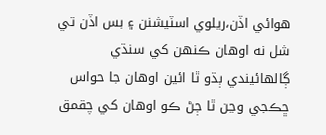هوائي اڏن،ريلوي اسٽيشنن ۽ بس اڏن تي شل نه اوهان ڪنهن کي سنڌي ڳالهائيندي ٻڌو ٿا ائين اوهان جا حواس ڇڪجي وڃن ٿا ڄڻ ڪو اوهان کي چقمق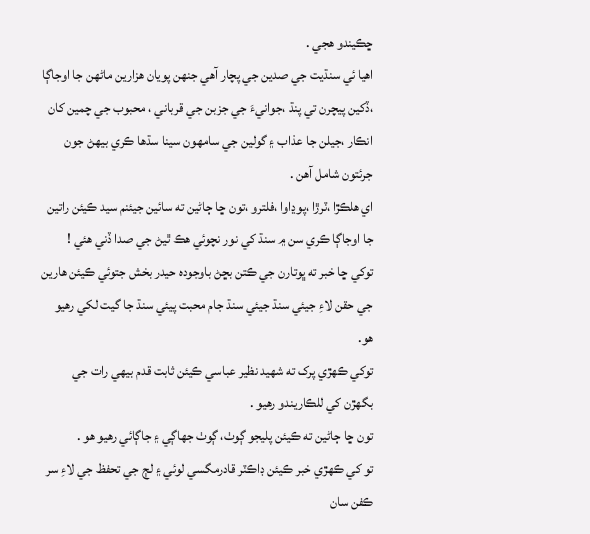ڇڪيندو هجي .
اهيا ئي سنڌيت جي صدين جي پچار آهي جنهن پويان هزارين ماڻهن جا اوجاڳا ،ڏکين پيچرن تي پنڌ ،جوانيءَ جي جزبن جي قرباني ، محبوب جي چمين کان انڪار ،جيلن جا عذاب ۽ گولين جي سامهون سينا سڌها ڪري بيهڻ جون جرئتون شامل آهن .
اي هلڪڙا ،ٽرڙا ،پوڍاوا ،فلترو ،تون ڇا ڄاڻين ته سائين جيئنم سيد ڪيئن راتين جا اوجاڳا ڪري سن ۾ سنڌ کي نور نچوئي هڪ ٿيڻ جي صدا ڏني هئي !
توکي ڇا خبر ته ڀوتارن جي ڪتن بڇڻ باوجوده حيدر بخش جتوئي ڪيئن هارين جي حقن لاءِ جيئي سنڌ جيئي سنڌ جام محبت پيئي سنڌ جا گيت لکي رهيو هو.
توکي ڪهڙي پرک ته شهيد نظير عباسي ڪيئن ثابت قدم بيهي رات جي بگهڙن کي للڪاريندو رهيو .
تون ڇا ڄاڻين ته ڪيئن پليجو ڳوٺ، ڳوٺ جهاڳي ۽ جاڳائي رهيو هو .
تو کي ڪهڙي خبر ڪيئن ڊاڪٽر قادرمگسي لوئي ۽ لڄ جي تحفظ جي لاءِ سر ڪفن سان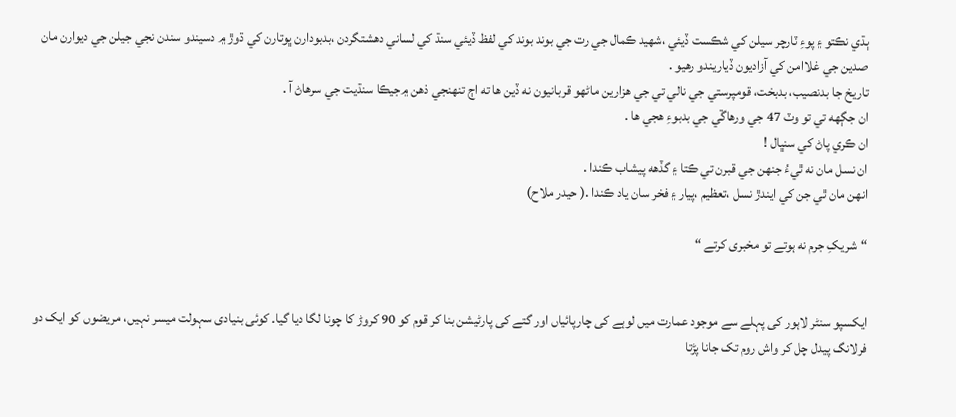ٻڌي نڪتو ۽ پوءِ ٽارچر سيلن کي شڪست ڏيئي ،شهيد ڪمال جي رت جي بوند بوند کي لفظ ڏيئي سنڌ کي لساني دهشتگردن ،بدبودارن ڀوتارن کي ڌوڙ ۾ دسيندو سندن نجي جيلن جي ديوارن مان صدين جي غلاامن کي آزاديون ڏياريندو رهيو .
تاريخ جا بدنصيب، بدبخت، قومپرستي جي نالي تي جي هزارين ماڻهو قربانيون نه ڏين ها ته اڄ تنهنجي ذهن ۾جيڪا سنڌيت جي سرهاڻ آ .
ان جڳهه تي تو وٽ 47 جي ورهاڱي جي بدبوءِ هجي ها .
ان ڪري پاڻ کي سنڀال !
ان نسل مان نه ٿيءُ جنهن جي قبرن تي ڪتا ۽ گڏهه پيشاب ڪندا .
انهن مان ٿي جن کي ايندڙ نسل ،تعظيم ،پيار ۽ فخر سان ياد ڪندا .( حيدر ملاح)

“شريکِ جرم نه ہوتے تو مخبری کرتے “


ایکسپو سنٹر لاہور کی پہلے سے موجود عمارت میں لوہے کی چارپائیاں اور گتے کی پارٹیشن بنا کر قوم کو 90 کروڑ کا چونا لگا دیا گیا۔ کوئی بنیادی سہولت میسر نہیں، مریضوں کو ایک دو فرلانگ پیدل چل کر واش روم تک جانا پڑتا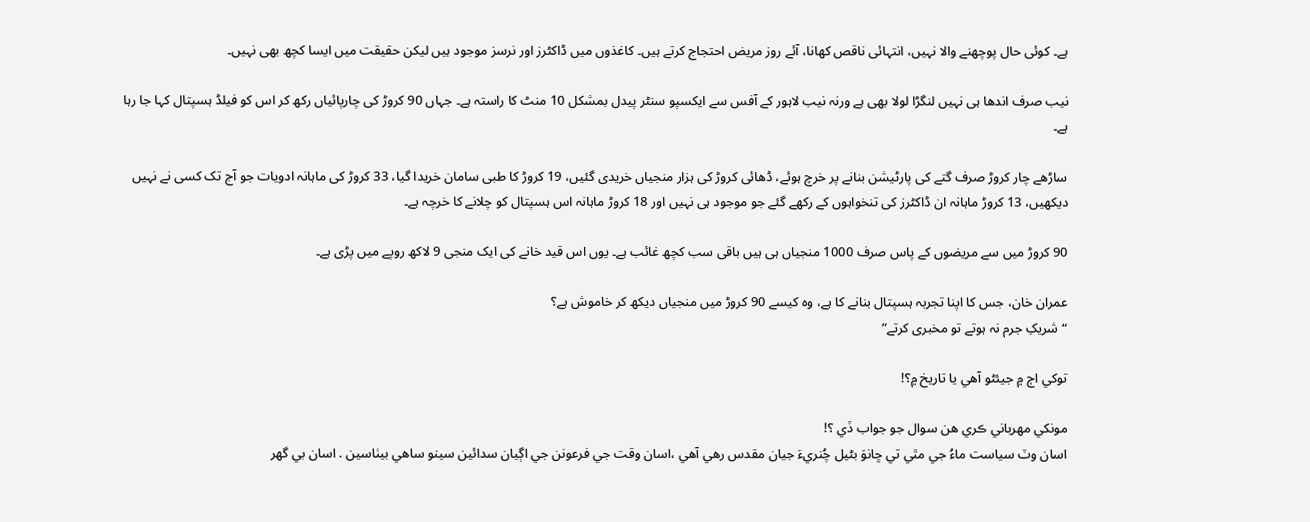ہے۔ کوئی حال پوچھنے والا نہیں، انتہائی ناقص کھانا، آئے روز مریض احتجاج کرتے ہیں۔ کاغذوں میں ڈاکٹرز اور نرسز موجود ہیں لیکن حقیقت میں ایسا کچھ بھی نہیں۔

نیب صرف اندھا ہی نہیں لنگڑا لولا بھی ہے ورنہ نیب لاہور کے آفس سے ایکسپو سنٹر پیدل بمشکل 10 منٹ کا راستہ ہے۔ جہاں 90 کروڑ کی چارپائیاں رکھ کر اس کو فیلڈ ہسپتال کہا جا رہا ہے۔

ساڑھے چار کروڑ صرف گتے کی پارٹیشن بنانے پر خرچ ہوئے، ڈھائی کروڑ کی ہزار منجیاں خریدی گئیں، 19 کروڑ کا طبی سامان خریدا گیا، 33 کروڑ کی ماہانہ ادویات جو آج تک کسی نے نہیں دیکھیں، 13 کروڑ ماہانہ ان ڈاکٹرز کی تنخواہوں کے رکھے گئے جو موجود ہی نہیں اور 18 کروڑ ماہانہ اس ہسپتال کو چلانے کا خرچہ ہے۔

90 کروڑ میں سے مریضوں کے پاس صرف 1000 منجیاں ہی ہیں باقی سب کچھ غائب ہے۔ یوں اس قید خانے کی ایک منجی 9 لاکھ روپے میں پڑی ہے۔

عمران خان، جس کا اپنا تجربہ ہسپتال بنانے کا ہے، وہ کیسے 90 کروڑ میں منجیاں دیکھ کر خاموش ہے؟
“شریکِ جرم نہ ہوتے تو مخبری کرتے”

توکي اڄ ۾ جيئڻو آهي يا تاريخ ۾؟!

مونکي مهرباني ڪري هن سوال جو جواب ڏي ؟!
اسان وٽ سياست ماءُ جي مٿي تي ڇانوَ بڻيل چُنريءَ جيان مقدس رهي آهي ،اسان وقت جي فرعونن جي اڳيان سدائين سينو ساهي بيٺاسين . اسان بي گهر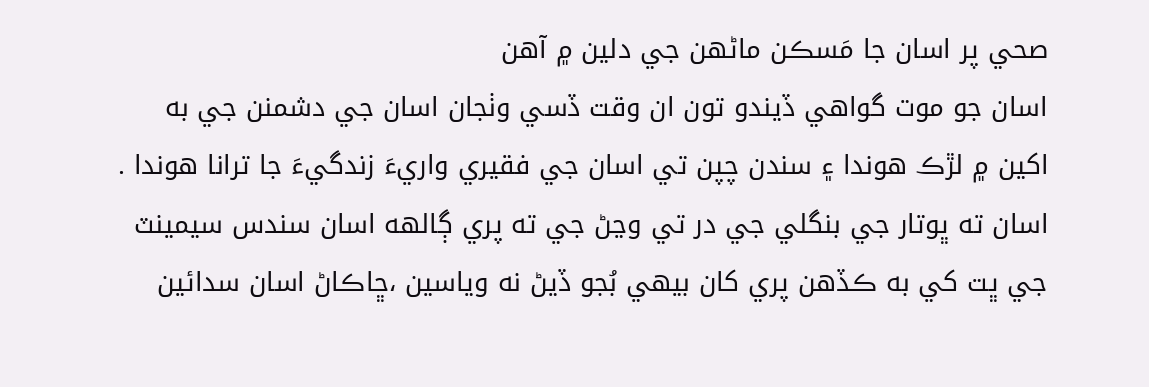صحي پر اسان جا مَسڪن ماڻهن جي دلين ۾ آهن
اسان جو موت گواهي ڏيندو تون ان وقت ڏسي وٺجان اسان جي دشمنن جي به اکين ۾ لڙڪ هوندا ۽ سندن چپن تي اسان جي فقيري واريءَ زندگيءَ جا ترانا هوندا .
اسان ته ڀوتار جي بنگلي جي در تي وڃڻ جي ته پري ڳالهه اسان سندس سيمينٽ جي ڀت کي به ڪڏهن پري کان بيهي بُجو ڏيڻ نه وياسين ،ڇاڪاڻ اسان سدائين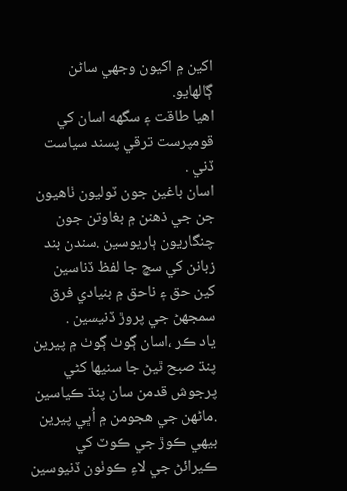اکين ۾ اکيون وجهي ساڻن ڳالهايو.
اهيا طاقت ۽ سگهه اسان کي قومپرست ترقي پسند سياست ڏني .
اسان باغين جون ٽوليون ٺاهيون جن جي ذهنن ۾ بغاوتن جون چنگاريون ٻاريوسين .سندن بند زبانن کي سچ جا لفظ ڏناسين
کين حق ۽ ناحق ۾ بنيادي فرق سمجهڻ جي پروڙ ڏنيسين .
ياد ڪر ،اسان ڳوٺ ڳوٺ ۾ پيرين پنڌ صبح ٿيڻ جا سنيها کڻي پرجوش قدمن سان پنڌ ڪياسين .ماڻهن جي هجومن ۾ اُڀي پيرين بيهي ڪوڙ جي ڪوٽ کي ڪيرائڻ جي لاءِ ڪوٺون ڏنيوسين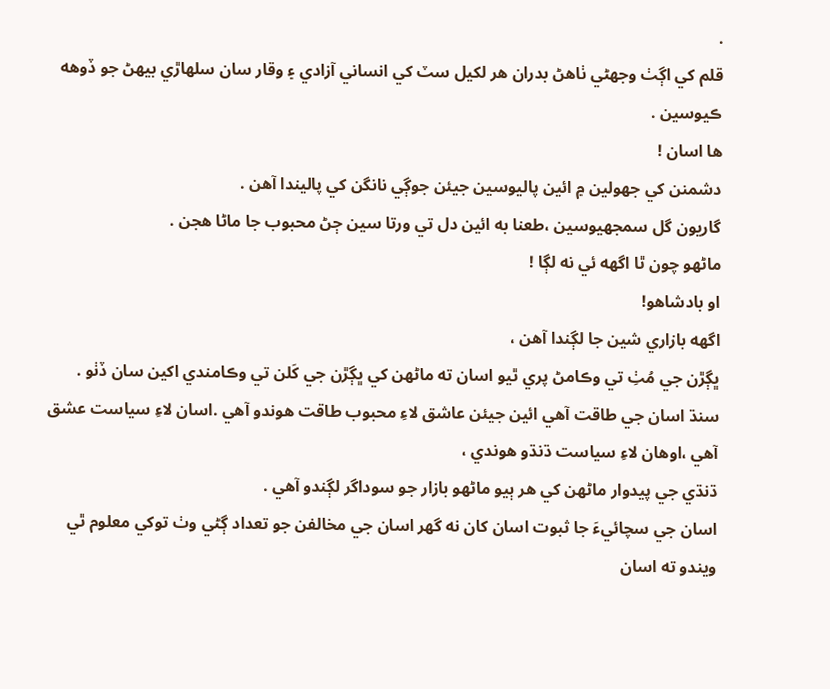.
قلم کي اڳٺ وجهڻي ٺاهڻ بدران هر لکيل سٽ کي انساني آزادي ۽ وقار سان سلهاڙي بيهڻ جو ڏوهه ڪيوسين .
ها اسان !
دشمنن کي جهولين ۾ ائين پاليوسين جيئن جوڳي نانگن کي پاليندا آهن .
گاريون گل سمجهيوسين ،طعنا به ائين دل تي ورتا سين ڄڻ محبوب جا ماڻا هجن .
ماڻهو چون ٿا اگهه ئي نه لڳا !
او بادشاهو!
اگهه بازاري شين جا لڳندا آهن ،
ڀڳڙن جي مُٺِ تي وڪامڻ پري ٿيو اسان ته ماڻهن کي ڀڳڙن جي کَلن تي وڪامندي اکين سان ڏٺو .
سنڌ اسان جي طاقت آهي ائين جيئن عاشق لاءِ محبوب طاقت هوندو آهي .اسان لاءِ سياست عشق آهي ،اوهان لاءِ سياست ڌنڌو هوندي ،
ڌنڌي جي پيدوار ماڻهن کي هر ٻيو ماڻهو بازار جو سوداگر لڳندو آهي .
اسان جي سچائيءَ جا ثبوت اسان کان نه گهر اسان جي مخالفن جو تعداد ڳڻي وٺ توکي معلوم ٿي ويندو ته اسان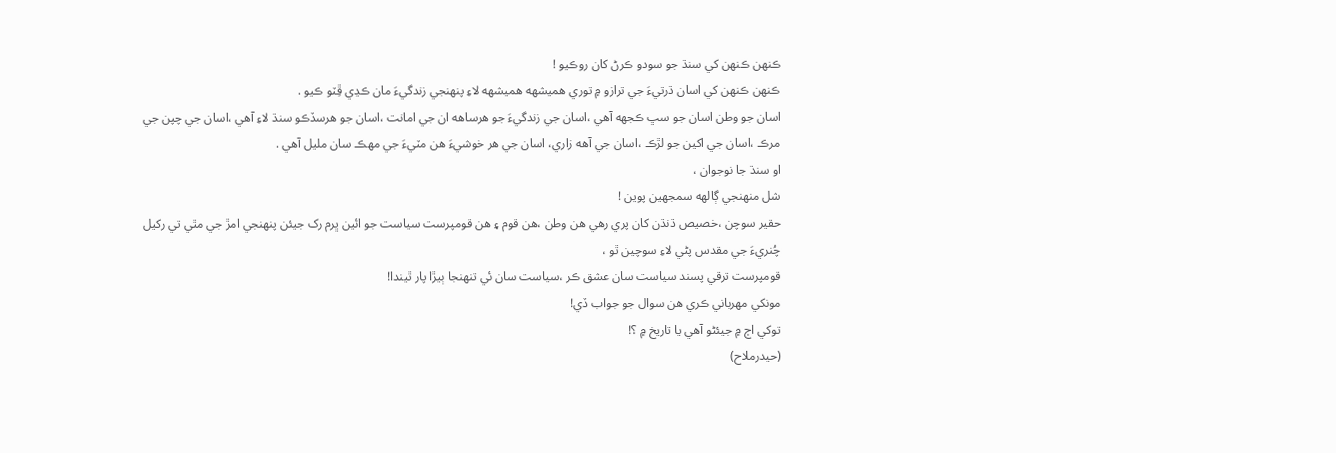ڪنهن ڪنهن کي سنڌ جو سودو ڪرڻ کان روڪيو !
ڪنهن ڪنهن کي اسان ڌرتيءَ جي ترازو ۾ توري هميشهه هميشهه لاءِ پنهنجي زندگيءَ مان ڪڍي ڦِٽو ڪيو .
اسان جو وطن اسان جو سڀ ڪجهه آهي ،اسان جي زندگيءَ جو هرساهه ان جي امانت ،اسان جو هرسڏڪو سنڌ لاءِ آهي ،اسان جي چپن جي مرڪ ،اسان جي اکين جو لڙڪ ،اسان جي آهه زاري، اسان جي هر خوشيءَ هن مٽيءَ جي مهڪ سان مليل آهي .
او سنڌ جا نوجوان ،
شل منهنجي ڳالهه سمجهين پوين !
حقير سوچن ،خصيص ڌنڌن کان پري رهي هن وطن ،هن قوم ۽ هن قومپرست سياست جو ائين ڀرم رک جيئن پنهنجي امڙ جي مٿي تي رکيل چُنريءَ جي مقدس پڻي لاءِ سوچين ٿو ،
قومپرست ترقي پسند سياست سان عشق ڪر ،سياست سان ئي تنهنجا ٻيڙا پار ٿيندا!
مونکي مهرباني ڪري هن سوال جو جواب ڏي!
توکي اڄ ۾ جيئڻو آهي يا تاريخ ۾ ؟!
(حيدرملاح)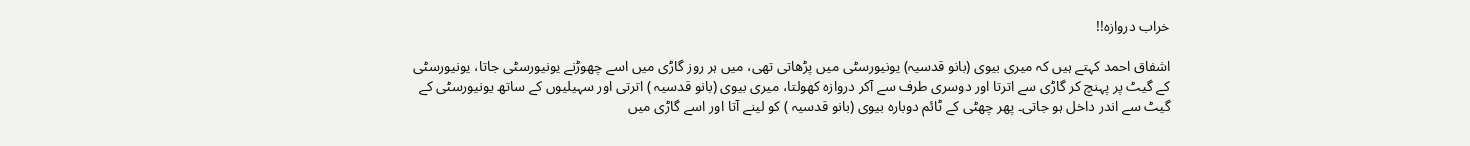خراب دروازہ!!

اشفاق احمد کہتے ہیں کہ میری بیوی (بانو قدسیہ) یونیورسٹی میں پڑھاتی تھی، میں ہر روز گاڑی میں اسے چھوڑنے یونیورسٹی جاتا، یونیورسٹی کے گیٹ پر پہنچ کر گاڑی سے اترتا اور دوسری طرف سے آکر دروازہ کھولتا، میری بیوی (بانو قدسیہ ) اترتی اور سہیلیوں کے ساتھ یونیورسٹی کے گیٹ سے اندر داخل ہو جاتی۔ پھر چھٹی کے ٹائم دوبارہ بیوی (بانو قدسیہ ) کو لینے آتا اور اسے گاڑی میں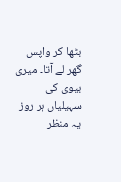بٹھا کر واپس گھر لے آتا۔ میری بیوی کی سہیلیاں ہر روز یہ منظر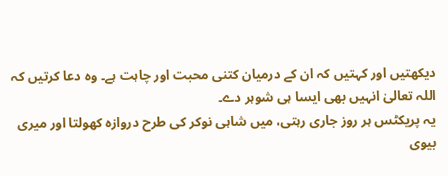دیکھتیں اور کہتیں کہ ان کے درمیان کتنی محبت اور چاہت ہے۔ وہ دعا کرتیں کہ اللہ تعالیٰ انہیں بھی ایسا ہی شوہر دے۔
یہ پریکٹس ہر روز جاری رہتی، میں شاہی نوکر کی طرح دروازہ کھولتا اور میری بیوی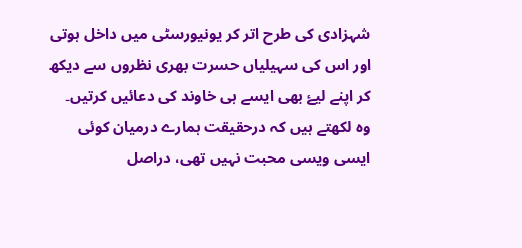شہزادی کی طرح اتر کر یونیورسٹی میں داخل ہوتی اور اس کی سہیلیاں حسرت بھری نظروں سے دیکھ کر اپنے لیۓ بھی ایسے ہی خاوند کی دعائیں کرتیں۔
وہ لکھتے ہیں کہ درحقیقت ہمارے درمیان کوئی ایسی ویسی محبت نہیں تھی، دراصل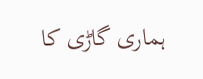ہماری گاڑی کا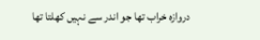دروازہ خراب تھا جو اندر سے نہیں کھلتا تھا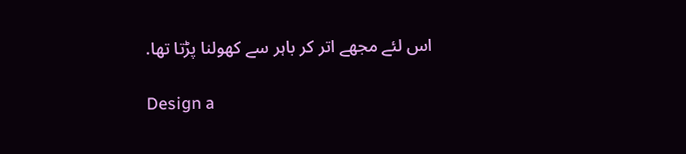اس لئے مجھے اتر کر باہر سے کھولنا پڑتا تھا.

Design a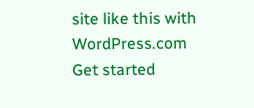site like this with WordPress.com
Get started